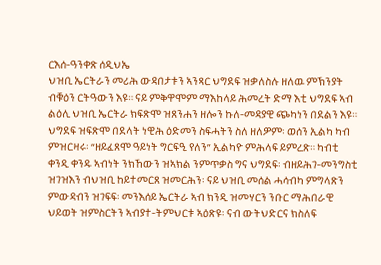ርእሰ-ዓንቀጽ ሰዲህኤ
ህዝቢ ኤርትራን መሪሕ ውዳበታቱን ኣንጻር ህግደፍ ዝቃለስሉ ዘለዉ ምኽንያት ብቑዕን ርትዓውን እዩ። ናይ ምቅዋሞም ማእከላይ ሕመረት ድማ እቲ ህግደፍ ኣብ ልዕሊ ህዝቢ ኤርትራ ክፍጽሞ ዝጸንሐን ዘሎን ኩለ-መዳያዊ ጭካነን በደልን እዩ። ህግደፍ ዝፍጽሞ በደላት ነዊሕ ዕድመን ስፍሓትን ስለ ዘለዎም፡ ወሰን ኢልካ ካብ ምዝርዛሩ፡ “ዘይፈጸሞ ዓይነት ግርፍዒ የለን” ኢልካዮ ምሕላፍ ይምረጽ። ካብቲ ቀንዲ ቀንዱ ኣብነት ንክኸውን ዝኣክል ንምጥቃስ ግና ህግደፍ፡ ብዘይሕገ-መንግስቲ ዝገዝእን ብህዝቢ ከይተመርጸ ዝመርሕን፡ ናይ ህዝቢ መሰል ሓሳብካ ምግላጽን ምውዳብን ዝገፍፍ፡ መንእሰይ ኤርትራ ኣብ ክንዲ ዝመሃርን ንቡር ማሕበራዊ ህይወት ዝምስርትን ኣብያተ-ትምህርቱ ኣዕጽዩ፡ ናብ ውትህድርና ክስለፍ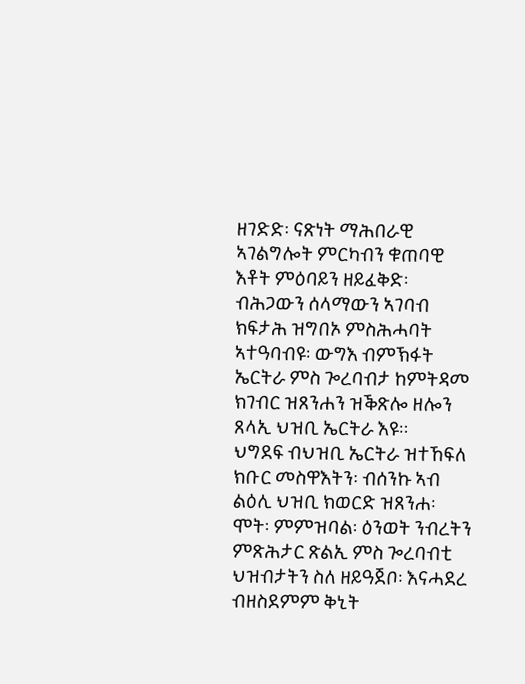ዘገድድ፡ ናጽነት ማሕበራዊ ኣገልግሎት ምርካብን ቁጠባዊ እቶት ምዕባይን ዘይፈቅድ፡ ብሕጋውን ሰላማውን ኣገባብ ክፍታሕ ዝግበኦ ምስሕሓባት ኣተዓባብዩ፡ ውግእ ብምኽፋት ኤርትራ ምስ ጐረባብታ ከምትዳመ ክገብር ዝጸንሐን ዝቕጽሎ ዘሎን ጸላኢ ህዝቢ ኤርትራ እዩ።
ህግደፍ ብህዝቢ ኤርትራ ዝተኸፍለ ክቡር መስዋእትን፡ ብሰንኩ ኣብ ልዕሊ ህዝቢ ክወርድ ዝጸንሐ፡ ሞት፡ ምምዝባል፡ ዕንወት ንብረትን ምጽሕታር ጽልኢ ምስ ጐረባብቲ ህዝብታትን ስለ ዘይዓጀቦ፡ እናሓደረ ብዘስደምም ቅኒት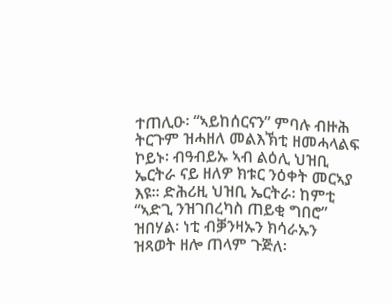ተጠሊዑ፡ “ኣይከሰርናን” ምባሉ ብዙሕ ትርጉም ዝሓዘለ መልእኽቲ ዘመሓላልፍ ኮይኑ፡ ብዓብይኡ ኣብ ልዕሊ ህዝቢ ኤርትራ ናይ ዘለዎ ክቱር ንዕቀት መርኣያ እዩ። ድሕሪዚ ህዝቢ ኤርትራ፡ ከምቲ “ኣድጊ ንዝገበረካስ ጠይቂ ግበሮ” ዝበሃል፡ ነቲ ብቓንዛኡን ክሳራኡን ዝጻወት ዘሎ ጠላም ጉጅለ፡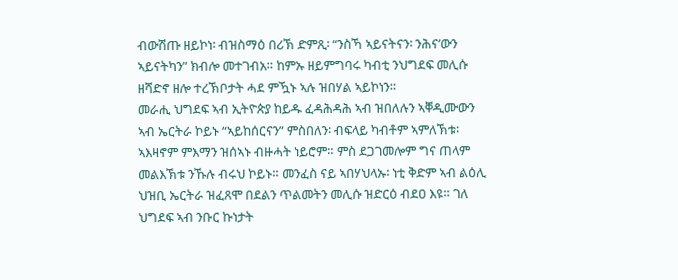ብውሽጡ ዘይኮነ፡ ብዝስማዕ በሪኽ ድምጺ፡ “ንስኻ ኣይናትናን፡ ንሕና’ውን ኣይናትካን” ክብሎ መተገብአ። ከምኡ ዘይምግባሩ ካብቲ ንህግደፍ መሊሱ ዘሻድኖ ዘሎ ተረኽቦታት ሓደ ምዃኑ ኣሉ ዝበሃል ኣይኮነን።
መራሒ ህግደፍ ኣብ ኢትዮጵያ ከይዱ ፈዳሕዳሕ ኣብ ዝበለሉን ኣቐዲሙውን ኣብ ኤርትራ ኮይኑ “ኣይከሰርናን” ምስበለን፡ ብፍላይ ካብቶም ኣምለኽቱ፡ ኣእዛኖም ምእማን ዝሰኣኑ ብዙሓት ነይሮም። ምስ ደጋገመሎም ግና ጠላም መልእኽቱ ንኹሉ ብሩህ ኮይኑ። መንፈስ ናይ ኣበሃህላኡ፡ ነቲ ቅድም ኣብ ልዕሊ ህዝቢ ኤርትራ ዝፈጸሞ በደልን ጥልመትን መሊሱ ዝድርዕ ብደዐ እዩ። ገለ ህግደፍ ኣብ ንቡር ኩነታት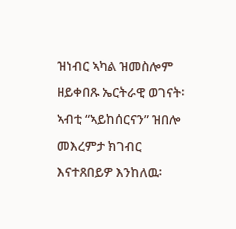ዝነብር ኣካል ዝመስሎም ዘይቀበጹ ኤርትራዊ ወገናት፡ ኣብቲ “ኣይከሰርናን” ዝበሎ መእረምታ ክገብር እናተጸበይዎ እንከለዉ፡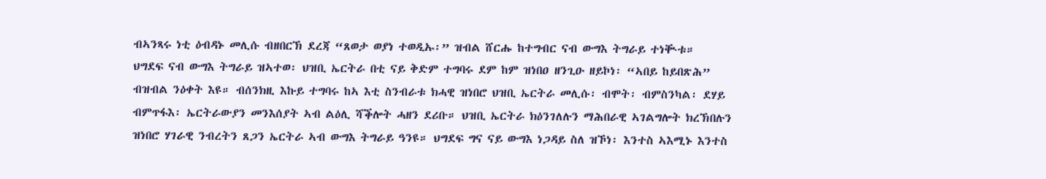ብኣንጻሩ ነቲ ዕብዳኑ መሊሱ ብዘበርኽ ደረጃ “ጸወታ ወያነ ተወዲኡ፡” ዝብል ሸርሑ ከተግብር ናብ ውግእ ትግራይ ተነቚቱ።
ህግደፍ ናብ ውግእ ትግራይ ዝኣተወ፡ ህዝቢ ኤርትራ በቲ ናይ ቅድም ተግባሩ ደም ከም ዝነበዐ ዘንጊዑ ዘይኮነ፡ “ኣበይ ከይበጽሕ” ብዝብል ንዕቀት እዩ። ብሰንክዚ እኩይ ተግባሩ ከኣ እቲ ስንብራቱ ክሓዊ ዝነበሮ ህዝቢ ኤርትራ መሊሱ፡ ብሞት፡ ብምስንካል፡ ደሃይ ብምጥፋእ፡ ኤርትራውያን መንእሰያት ኣብ ልዕሊ ሻቕሎት ሓዘን ደሪቡ። ህዝቢ ኤርትራ ክዕንገለሉን ማሕበራዊ ኣገልግሎት ክረኽበሉን ዝነበሮ ሃገራዊ ንብረትን ጸጋን ኤርትራ ኣብ ውግእ ትግራይ ዓንዩ። ህግደፍ ግና ናይ ውግእ ነጋዳይ ስለ ዝኾነ፡ እንተስ ኣእሚኑ እንተስ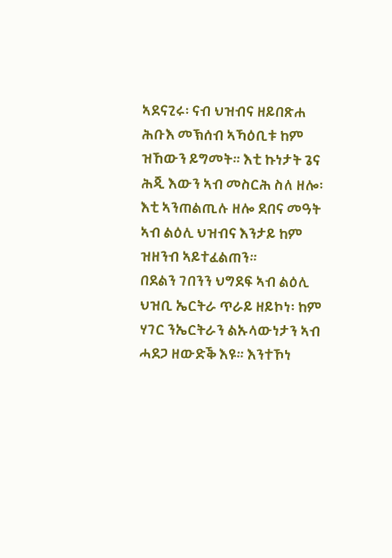ኣደናጊሩ፡ ናብ ህዝብና ዘይበጽሐ ሕቡእ መኽሰብ ኣኻዕቢቱ ከም ዝኸውን ይግመት። እቲ ኩነታት ጌና ሕጂ እውን ኣብ መስርሕ ስለ ዘሎ፡ እቲ ኣንጠልጢሉ ዘሎ ደበና መዓት ኣብ ልዕሊ ህዝብና እንታይ ከም ዝዘንብ ኣይተፈልጠን።
በደልን ገበንን ህግደፍ ኣብ ልዕሊ ህዝቢ ኤርትራ ጥራይ ዘይኮነ፡ ከም ሃገር ንኤርትራን ልኡላውነታን ኣብ ሓደጋ ዘውድቕ እዩ። እንተኾነ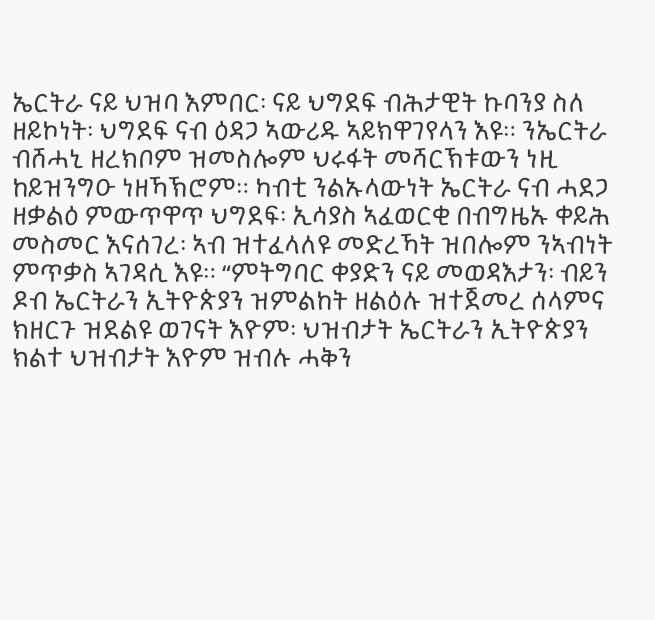ኤርትራ ናይ ህዝባ እምበር፡ ናይ ህግደፍ ብሕታዊት ኩባንያ ስለ ዘይኮነት፡ ህግደፍ ናብ ዕዳጋ ኣውሪዱ ኣይክዋገየላን እዩ። ንኤርትራ ብሸሓኒ ዘረክቦም ዝመስሎም ህሩፋት መሻርኽቱውን ነዚ ከይዝንግዑ ነዘኻኽሮም። ካብቲ ንልኡላውነት ኤርትራ ናብ ሓደጋ ዘቃልዕ ምውጥዋጥ ህግደፍ፡ ኢሳያስ ኣፈወርቂ በብግዜኡ ቀይሕ መስመር እናሰገረ፡ ኣብ ዝተፈላለዩ መድረኻት ዝበሎም ንኣብነት ምጥቃስ ኣገዳሲ እዩ። “ምትግባር ቀያድን ናይ መወዳእታን፡ ብይን ዶብ ኤርትራን ኢትዮጵያን ዝምልከት ዘልዕሉ ዝተጀመረ ሰላምና ክዘርጉ ዝደልዩ ወገናት እዮም፡ ህዝብታት ኤርትራን ኢትዮጵያን ክልተ ህዝብታት እዮም ዝብሉ ሓቅን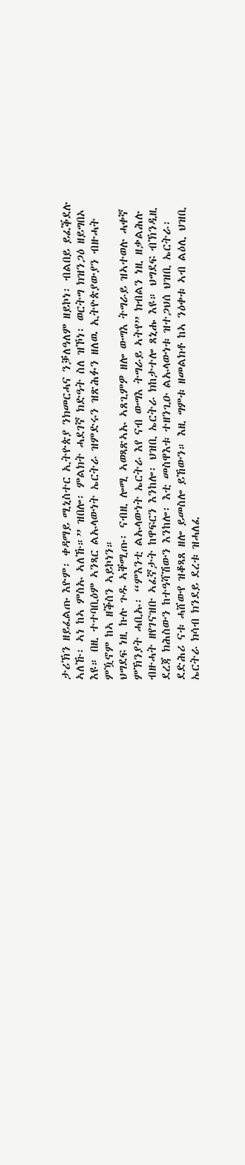ታሪኽን ዘይፈልጡ እዮም፡ ቀዳማይ ሚኒስተር ኢትዮጵያ ንክመርሓና ንቓለዓለም ዘይኮነ፡ ብልበይ ይፈቕደሉ ኣለኹ፡ ኣነ ከኣ ምስኡ ኣለኹ።” ዝበሎ፡ ምልክት ሓደገኛ ክድዓት ስለ ዝኾነ፡ ወርትግ ክዝንጋዕ ዘይግበኦ እዩ። በዚ ተተባቢዕም ኣንጻር ልኡላውነት ኤርትራ ዝምድሩን ዝጽሕፉን ዘለዉ ኢትዮጵያውያን ብዙሓት ምዃኖም ከኣ ዘቕስን ኣይኮነን።
ህግደፍ ነዚ ኩሉ ጉዱ ኣቐሚጡ፡ ናብዚ ሎሚ ኣወጻጽኣኡ ኣጸጊምዎ ዘሎ ውግእ ትግራይ ዝኣተወሉ ሓቀኛ ምኽንያት ሓቢኡ፡ “ምእንቲ ልኡላውነት ኤርትራ እየ ናብ ውግእ ትግራይ ኣትየ” ክብልን ነዚ ዘቃልሕሉ ብዙሓት ዘየገናዝቡ ኣፈኛታት ከዋፍርን እንከሎ፡ ህዝቢ ኤርትራ ክከታተሎ ጸኒሑ እዩ። ህግደፍ ብኽንዲዚ ደረጃ ክሕስውን ከተዓሻሽውን እንከሎ፡ እቲ መስዋእቱ ተዘንጊዑ ልኡላውነቱ ዝተጋህሰ ህዝቢ ኤርትራ፡ ደድሕሪ ናቱ ሓሸውየ ዝቆጻጸ ዘሎ ይመስሎ ይኸውን። እዚ ግምቱ ዘመልክቶ ከኣ ንዕቀቱ ኣብ ልዕሊ ህዝቢ ኤርትራ ክሳብ ክንደይ ደረቱ ዝሓለፈ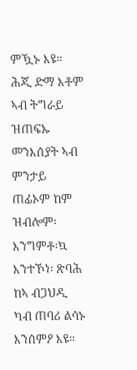ምዃኑ እዩ። ሕጂ ድማ እቶም ኣብ ትግራይ ዝጠፍኡ መንእሰያት ኣብ ምንታይ ጠፊኦም ከም ዝብሎም፡ እንግምቶ፡ኳ እንተኾነ፡ ጽባሕ ከኣ ብጋህዲ ካብ ጠባሪ ልሳኑ እንሰምዖ እዩ።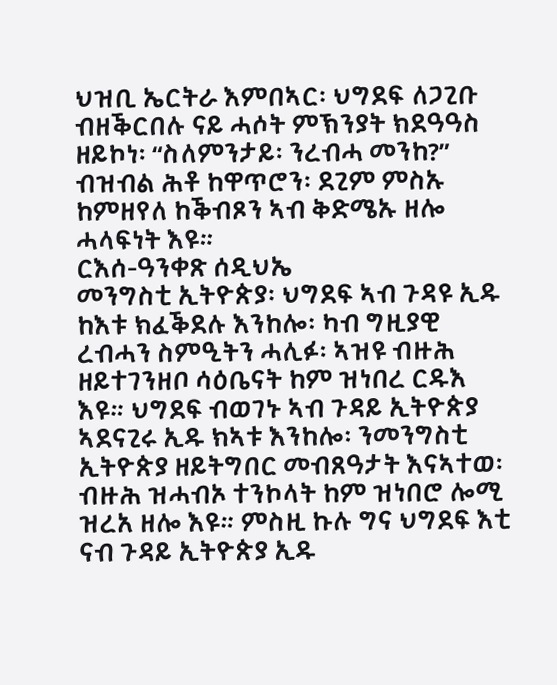ህዝቢ ኤርትራ እምበኣር፡ ህግደፍ ለጋጊቡ ብዘቕርበሉ ናይ ሓሶት ምኽንያት ክደዓዓስ ዘይኮነ፡ “ስለምንታይ፡ ንረብሓ መንከ?” ብዝብል ሕቶ ከዋጥሮን፡ ደጊም ምስኡ ከምዘየለ ከቕብጾን ኣብ ቅድሜኡ ዘሎ ሓላፍነት እዩ።
ርእሰ-ዓንቀጽ ሰዲህኤ
መንግስቲ ኢትዮጵያ፡ ህግደፍ ኣብ ጉዳዩ ኢዱ ከእቱ ክፈቕደሉ እንከሎ፡ ካብ ግዚያዊ ረብሓን ስምዒትን ሓሊፉ፡ ኣዝዩ ብዙሕ ዘይተገንዘቦ ሳዕቤናት ከም ዝነበረ ርዱእ እዩ። ህግደፍ ብወገኑ ኣብ ጉዳይ ኢትዮጵያ ኣደናጊሩ ኢዱ ክኣቱ እንከሎ፡ ንመንግስቲ ኢትዮጵያ ዘይትግበር መብጸዓታት እናኣተወ፡ ብዙሕ ዝሓብኦ ተንኮላት ከም ዝነበሮ ሎሚ ዝረአ ዘሎ እዩ። ምስዚ ኩሉ ግና ህግደፍ እቲ ናብ ጉዳይ ኢትዮጵያ ኢዱ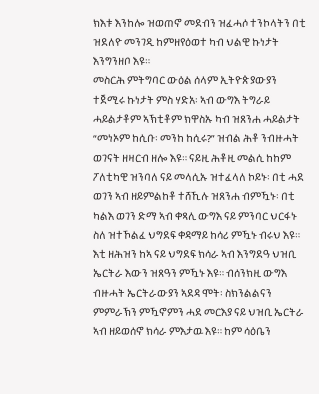ክእቱ እንከሎ ዝወጠኖ መደብን ዝፈሓሶ ተንኮላትን በቲ ዝደለዮ መንገዲ ከምዘየዕወተ ካብ ህልዊ ኩነታት እንግንዘቦ እዩ።
መስርሕ ምትግባር ውዕል ሰላም ኢትዮጵያውያን ተጀሚሩ ኩነታት ምስ ሃድአ፡ ኣብ ውግእ ትግራይ ሓይልታቶም ኣኽቲቶም ክዋስኡ ካብ ዝጸንሐ ሓይልታት “መነኦም ከሲቡ፡ መንከ ከሲሩ?” ዝብል ሕቶ ንብዙሓት ወገናት ዘዛርብ ዘሎ እዩ። ናይዚ ሕቶዚ መልሲ ከከም ፖለቲካዊ ዝንባለ ናይ መላሲኡ ዝተፈላለ ኮይኑ፡ በቲ ሓደ ወገን ኣብ ዘይምልከቶ ተሸኺሉ ዝጸንሐ ብምዃኑ፡ በቲ ካልእ ወገን ድማ ኣብ ቀጻሊ ውግእ ናይ ምንባር ህርፋኑ ስለ ዝተኾልፈ ህግደፍ ቀዳማይ ከሳሪ ምዃኑ ብሩህ እዩ። እቲ ዘሕዝን ከኣ ናይ ህግደፍ ክሳራ ኣብ እንግደዓ ህዝቢ ኤርትራ እውን ዝጸዓን ምዃኑ እዩ። ብሰንክዚ ውግእ ብዙሓት ኤርትራውያን ኣደዳ ሞት፡ ስክንልልናን ምምራኽን ምዃኖምን ሓደ መርእያ ናይ ህዝቢ ኤርትራ ኣብ ዘይወሰኖ ክሳራ ምእታዉ እዩ። ከም ሳዕቤን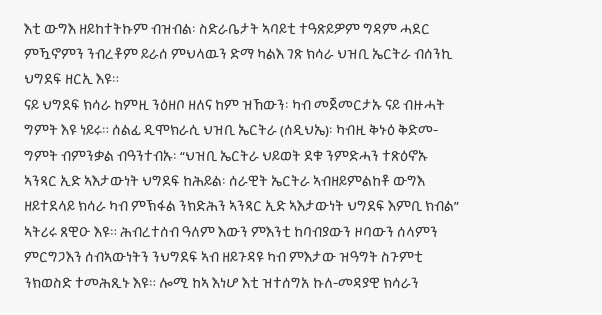እቲ ውግእ ዘይከተትኩም ብዝብል፡ ስድራቤታት ኣባይቲ ተዓጽይዎም ግዳም ሓደር ምዃኖምን ንብረቶም ይራሰ ምህላዉን ድማ ካልእ ገጽ ክሳራ ህዝቢ ኤርትራ ብሰንኪ ህግደፍ ዘርኢ እዩ።
ናይ ህግደፍ ክሳራ ከምዚ ንዕዘቦ ዘለና ከም ዝኸውን፡ ካብ መጀመርታኡ ናይ ብዙሓት ግምት እዩ ነይሩ። ሰልፊ ዲሞክራሲ ህዝቢ ኤርትራ (ሰዲህኤ)፡ ካብዚ ቅኑዕ ቅድመ-ግምት ብምንቃል ብዓንተብኡ፡ “ህዝቢ ኤርትራ ህይወት ደቁ ንምድሓን ተጽዕኖኡ ኣንጻር ኢድ ኣእታውነት ህግደፍ ከሕይል፡ ሰራዊት ኤርትራ ኣብዘይምልከቶ ውግእ ዘይተደላይ ክሳራ ካብ ምኽፋል ንክድሕን ኣንጻር ኢድ ኣእታውነት ህግደፍ እምቢ ክብል” ኣትሪሩ ጸዊዑ እዩ። ሕብረተሰብ ዓለም እውን ምእንቲ ከባብያውን ዞባውን ሰላምን ምርግጋእን ሰብኣውነትን ንህግደፍ ኣብ ዘይጉዳዩ ካብ ምእታው ዝዓግት ስጉምቲ ንክወስድ ተመሕጺኑ እዩ። ሎሚ ከኣ እነሆ እቲ ዝተሰግአ ኩለ-መዳያዊ ክሳራን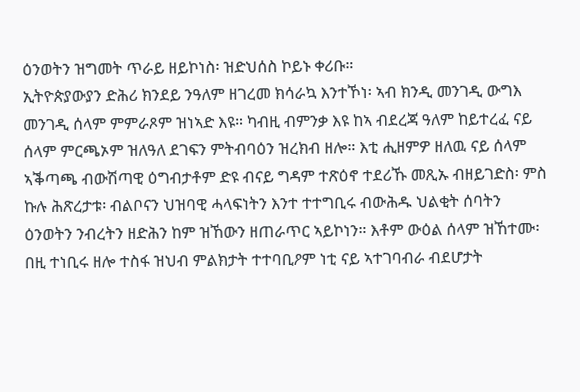ዕንወትን ዝግመት ጥራይ ዘይኮነስ፡ ዝድህሰስ ኮይኑ ቀሪቡ።
ኢትዮጵያውያን ድሕሪ ክንደይ ንዓለም ዘገረመ ክሳራኳ እንተኾነ፡ ኣብ ክንዲ መንገዲ ውግእ መንገዲ ሰላም ምምራጾም ዝነኣድ እዩ። ካብዚ ብምንቃ እዩ ከኣ ብደረጃ ዓለም ከይተረፈ ናይ ሰላም ምርጫኦም ዝለዓለ ደገፍን ምትብባዕን ዝረክብ ዘሎ። እቲ ሒዘምዎ ዘለዉ ናይ ሰላም ኣቕጣጫ ብውሽጣዊ ዕግብታቶም ድዩ ብናይ ግዳም ተጽዕኖ ተደሪኹ መጺኡ ብዘይገድስ፡ ምስ ኩሉ ሕጽረታቱ፡ ብልቦናን ህዝባዊ ሓላፍነትን እንተ ተተግቢሩ ብውሕዱ ህልቂት ሰባትን ዕንወትን ንብረትን ዘድሕን ከም ዝኸውን ዘጠራጥር ኣይኮነን። እቶም ውዕል ሰላም ዝኸተሙ፡ በዚ ተነቢሩ ዘሎ ተስፋ ዝህብ ምልክታት ተተባቢዖም ነቲ ናይ ኣተገባብራ ብደሆታት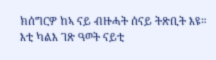ክሰግርዎ ከኣ ናይ ብዙሓት ሰናይ ትጽቢት እዩ።
እቲ ካልእ ገጽ ዓወት ናይቲ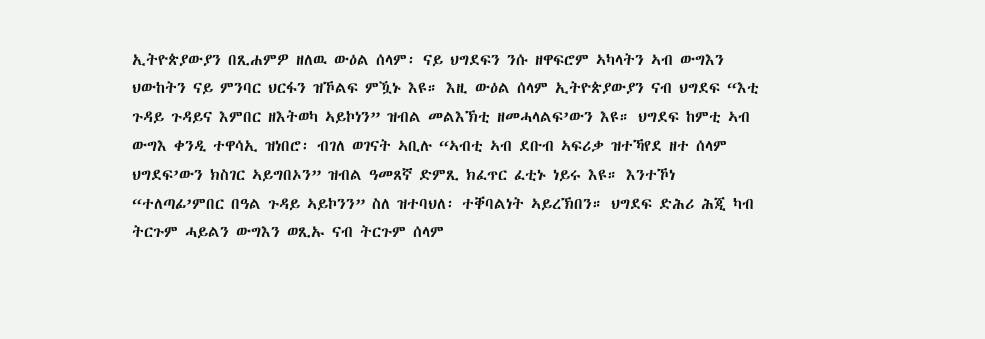ኢትዮጵያውያን በጺሐምዎ ዘለዉ ውዕል ሰላም፡ ናይ ህግደፍን ንሱ ዘዋፍሮም ኣካላትን ኣብ ውግእን ህውከትን ናይ ምንባር ህርፋን ዝኾልፍ ምዃኑ እዩ። እዚ ውዕል ሰላም ኢትዮጵያውያን ናብ ህግደፍ “እቲ ጉዳይ ጉዳይና እምበር ዘእትወካ ኣይኮነን” ዝብል መልእኽቲ ዘመሓላልፍ’ውን እዩ። ህግደፍ ከምቲ ኣብ ውግእ ቀንዲ ተዋሳኢ ዝነበሮ፡ ብገለ ወገናት ኣቢሉ “ኣብቲ ኣብ ደቡብ ኣፍሪቃ ዝተኻየደ ዘተ ሰላም ህግደፍ’ውን ክስገር ኣይግበኦን” ዝብል ዓመጸኛ ድምጺ ክፈጥር ፈቲኑ ነይሩ እዩ። እንተኾነ “ተለጣፊ’ምበር በዓል ጉዳይ ኣይኮንን” ስለ ዝተባህለ፡ ተቐባልነት ኣይረኽበን። ህግደፍ ድሕሪ ሕጂ ካብ ትርጉም ሓይልን ውግእን ወጺኡ ናብ ትርጉም ሰላም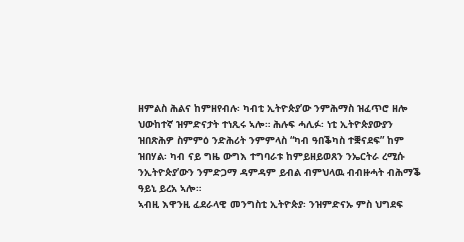ዘምልስ ሕልና ከምዘየብሉ፡ ካብቲ ኢትዮጵያ’ው ንምሕማስ ዝፈጥሮ ዘሎ ህውከተኛ ዝምድናታት ተነጺሩ ኣሎ። ሕሉፍ ሓሊፉ፡ ነቲ ኢትዮጵያውያን ዝበጽሕዎ ስምምዕ ንድሕሪት ንምምላስ “ካብ ዓበቕካስ ተቛናደፍ” ከም ዝበሃል፡ ካብ ናይ ግዜ ውግእ ተግባራቱ ከምይዘይወጸን ንኤርትራ ረሚሱ ንኢትዮጵያ’ውን ንምድጋማ ዳምዳም ይብል ብምህላዉ ብብዙሓት ብሕማቕ ዓይኒ ይረአ ኣሎ።
ኣብዚ እዋንዚ ፈደራላዊ መንግስቲ ኢትዮጵያ፡ ንዝምድናኡ ምስ ህግደፍ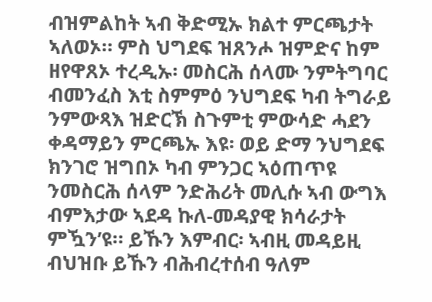ብዝምልከት ኣብ ቅድሚኡ ክልተ ምርጫታት ኣለወኦ። ምስ ህግደፍ ዝጸንሖ ዝምድና ከም ዘየዋጸኦ ተረዲኡ፡ መስርሕ ሰላሙ ንምትግባር ብመንፈስ እቲ ስምምዕ ንህግደፍ ካብ ትግራይ ንምውጻእ ዝድርኽ ስጉምቲ ምውሳድ ሓደን ቀዳማይን ምርጫኡ እዩ፡ ወይ ድማ ንህግደፍ ክንገሮ ዝግበኦ ካብ ምንጋር ኣዕጠጥዩ ንመስርሕ ሰላም ንድሕሪት መሊሱ ኣብ ውግእ ብምእታው ኣደዳ ኩለ-መዳያዊ ክሳራታት ምዃን’ዩ። ይኹን እምብር፡ ኣብዚ መዳይዚ ብህዝቡ ይኹን ብሕብረተሰብ ዓለም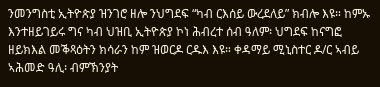ንመንግስቲ ኢትዮጵያ ዝንገሮ ዘሎ ንህግደፍ “ካብ ርእሰይ ውረደለይ” ክብሎ እዩ። ከምኡ እንተዘይገይሩ ግና ካብ ህዝቢ ኢትዮጵያ ኮነ ሕብረተ ሰብ ዓለም፡ ህግደፍ ከናግፎ ዘይክእል መቕጻዕትን ክሳራን ከም ዝወርዶ ርዱእ እዩ። ቀዳማይ ሚኒስተር ዶ/ር ኣብይ ኣሕመድ ዓሊ፡ ብምኽንያት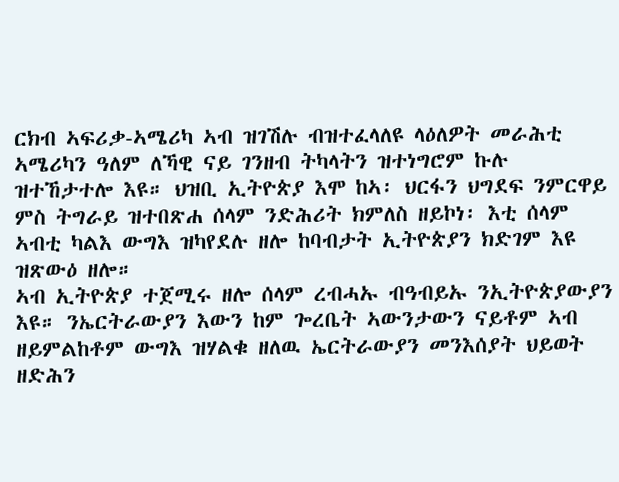ርክብ ኣፍሪቃ-ኣሜሪካ ኣብ ዝገሽሉ ብዝተፈላለዩ ላዕለዎት መራሕቲ ኣሜሪካን ዓለም ለኻዊ ናይ ገንዘብ ትካላትን ዝተነግሮም ኩሉ ዝተኸታተሎ እዩ። ህዝቢ ኢትዮጵያ እሞ ከኣ፡ ህርፋን ህግደፍ ንምርዋይ ምስ ትግራይ ዝተበጽሐ ሰላም ንድሕሪት ክምለስ ዘይኮነ፡ እቲ ሰላም ኣብቲ ካልእ ውግእ ዝካየደሉ ዘሎ ከባብታት ኢትዮጵያን ክድገም እዩ ዝጽውዕ ዘሎ።
ኣብ ኢትዮጵያ ተጀሚሩ ዘሎ ሰላም ረብሓኡ ብዓብይኡ ንኢትዮጵያውያን እዩ። ንኤርትራውያን እውን ከም ጐረቤት ኣውንታውን ናይቶም ኣብ ዘይምልከቶም ውግእ ዝሃልቁ ዘለዉ ኤርትራውያን መንእሰያት ህይወት ዘድሕን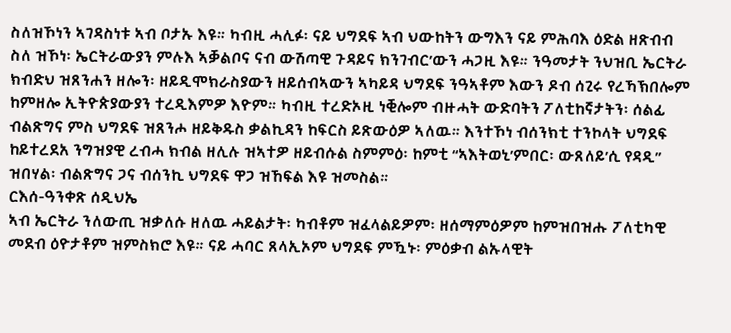ስለዝኾነን ኣገዳስነቱ ኣብ ቦታኡ እዩ። ካብዚ ሓሊፉ፡ ናይ ህግደፍ ኣብ ህውከትን ውግእን ናይ ምሕባእ ዕድል ዘጽብብ ስለ ዝኾነ፡ ኤርትራውያን ምሉእ ኣቓልቦና ናብ ውሽጣዊ ጉዳይና ክንገብር’ውን ሓጋዚ እዩ። ንዓመታት ንህዝቢ ኤርትራ ክብድህ ዝጸንሐን ዘሎን፡ ዘይዲሞክራስያውን ዘይሰብኣውን ኣካይዳ ህግደፍ ንዓኣቶም እውን ዶብ ሰጊሩ የረኻኽበሎም ከምዘሎ ኢትዮጵያውያን ተረዲእምዎ እዮም። ካብዚ ተረድኦዚ ነቒሎም ብዙሓት ውድባትን ፖለቲከኛታትን፡ ሰልፊ ብልጽግና ምስ ህግደፍ ዝጸንሖ ዘይቅዱስ ቃልኪዳን ከፍርስ ይጽውዕዎ ኣለዉ። እንተኾነ ብሰንክቲ ተንኮላት ህግደፍ ከይተረደአ ንግዝያዊ ረብሓ ክብል ዘሊሉ ዝኣተዎ ዘይብሱል ስምምዕ፡ ከምቲ “ኣእትወኒ’ምበር፡ ውጸለይ’ሲ የዳዲ” ዝበሃል፡ ብልጽግና ጋና ብሰንኪ ህግደፍ ዋጋ ዝኸፍል እዩ ዝመስል።
ርእሰ-ዓንቀጽ ሰዲህኤ
ኣብ ኤርትራ ንለውጢ ዝቃለሱ ዘለዉ ሓይልታት፡ ካብቶም ዝፈላልይዎም፡ ዘሰማምዕዎም ከምዝበዝሑ ፖለቲካዊ መደብ ዕዮታቶም ዝምስክሮ እዩ። ናይ ሓባር ጸላኢኦም ህግደፍ ምዃኑ፡ ምዕቃብ ልኡላዊት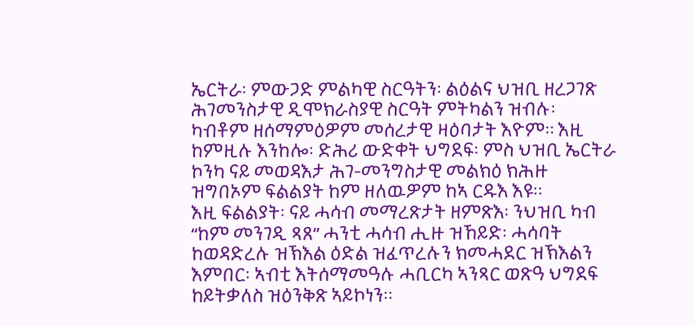ኤርትራ፡ ምውጋድ ምልካዊ ስርዓትን፡ ልዕልና ህዝቢ ዘረጋገጽ ሕገመንስታዊ ዲሞክራስያዊ ስርዓት ምትካልን ዝብሉ፡ ካብቶም ዘሰማምዕዎም መሰረታዊ ዛዕባታት እዮም። እዚ ከምዚሉ እንከሎ፡ ድሕሪ ውድቀት ህግደፍ፡ ምስ ህዝቢ ኤርትራ ኮንካ ናይ መወዳእታ ሕገ-መንግስታዊ መልክዕ ክሕዙ ዝግበኦም ፍልልያት ከም ዘለዉዎም ከኣ ርዱእ እዩ።
እዚ ፍልልያት፡ ናይ ሓሳብ መማረጽታት ዘምጽእ፡ ንህዝቢ ካብ “ከም መንገዲ ጻጸ” ሓንቲ ሓሳብ ሒዙ ዝኸይድ፡ ሓሳባት ከወዳድረሉ ዝኽእል ዕድል ዝፈጥረሉን ክመሓደር ዝኽእልን እምበር፡ ኣብቲ እትሰማመዓሉ ሓቢርካ ኣንጻር ወጽዓ ህግደፍ ከይትቃለስ ዝዕንቅጽ ኣይኮነን።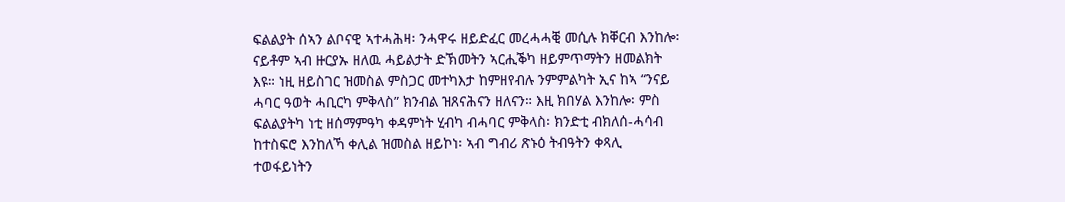ፍልልያት ሰኣን ልቦናዊ ኣተሓሕዛ፡ ንሓዋሩ ዘይድፈር መረሓሓቒ መሲሉ ክቐርብ እንከሎ፡ ናይቶም ኣብ ዙርያኡ ዘለዉ ሓይልታት ድኽመትን ኣርሒቕካ ዘይምጥማትን ዘመልክት እዩ። ነዚ ዘይስገር ዝመስል ምስጋር መተካእታ ከምዘየብሉ ንምምልካት ኢና ከኣ “ንናይ ሓባር ዓወት ሓቢርካ ምቅላስ” ክንብል ዝጸናሕናን ዘለናን። እዚ ክበሃል እንከሎ፡ ምስ ፍልልያትካ ነቲ ዘሰማምዓካ ቀዳምነት ሂብካ ብሓባር ምቅላስ፡ ክንድቲ ብክለሰ-ሓሳብ ከተስፍሮ እንከለኻ ቀሊል ዝመስል ዘይኮነ፡ ኣብ ግብሪ ጽኑዕ ትብዓትን ቀጻሊ ተወፋይነትን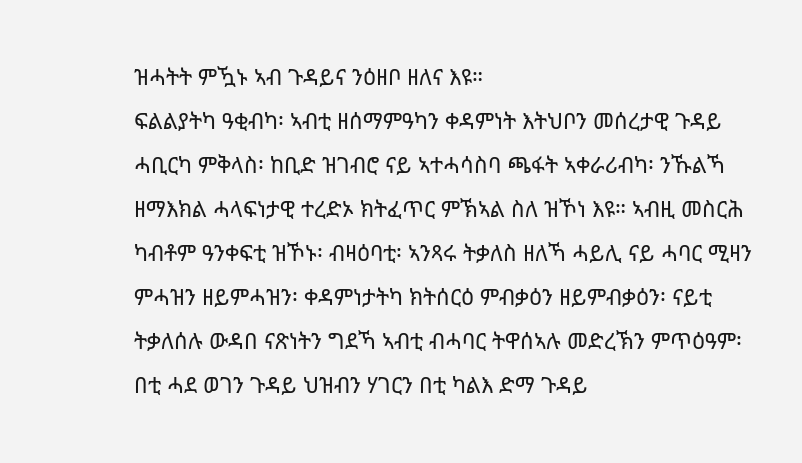ዝሓትት ምዃኑ ኣብ ጉዳይና ንዕዘቦ ዘለና እዩ።
ፍልልያትካ ዓቂብካ፡ ኣብቲ ዘሰማምዓካን ቀዳምነት እትህቦን መሰረታዊ ጉዳይ ሓቢርካ ምቅላስ፡ ከቢድ ዝገብሮ ናይ ኣተሓሳስባ ጫፋት ኣቀራሪብካ፡ ንኹልኻ ዘማእክል ሓላፍነታዊ ተረድኦ ክትፈጥር ምኽኣል ስለ ዝኾነ እዩ። ኣብዚ መስርሕ ካብቶም ዓንቀፍቲ ዝኾኑ፡ ብዛዕባቲ፡ ኣንጻሩ ትቃለስ ዘለኻ ሓይሊ ናይ ሓባር ሚዛን ምሓዝን ዘይምሓዝን፡ ቀዳምነታትካ ክትሰርዕ ምብቃዕን ዘይምብቃዕን፡ ናይቲ ትቃለሰሉ ውዳበ ናጽነትን ግደኻ ኣብቲ ብሓባር ትዋሰኣሉ መድረኽን ምጥዕዓም፡ በቲ ሓደ ወገን ጉዳይ ህዝብን ሃገርን በቲ ካልእ ድማ ጉዳይ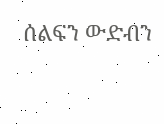ሰልፍን ውድብን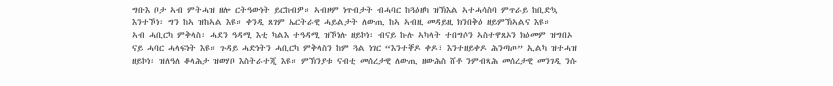ግቡእ ቦታ ኣብ ምትሓዝ ዘሎ ርትዓውነት ይርከብዎ። ኣብዞም ነጥብታት ብሓባር ከጓዕዘካ ዝኽእል ኣተሓሳስባ ምጥራይ ከቢድኳ እንተኾነ፡ ግን ከኣ ዝከኣል እዩ። ቀንዲ ጸገም ኤርትራዊ ሓይልታት ለውጢ ከኣ ኣብዚ መዳይዚ ክንበቅዕ ዘይምኽኣልና እዩ።
ኣብ ሓቢርካ ምቅላስ፡ ሓደን ዓዳሚ እቲ ካልእ ተዓዳሚ ዝኾነሉ ዘይኮነ፡ ብናይ ኩሉ ኣካላት ተበግሶን ኣስተዋጸኦን ክዕመም ዝግበኦ ናይ ሓባር ሓላፍነት እዩ። ጉዳይ ሓድነትን ሓቢርካ ምቅላስን ከም ጓል ነገር “እንተቐዶ ቀዶ፣ እንተዘይቀዶ ሕንጣጦ” ኢልካ ዝተሓዝ ዘይኮነ፡ ዝለዓለ ቆላሕታ ዝወሃቦ እስትራተጂ እዩ። ምኽንያቱ ናብቲ መሰረታዊ ለውጢ ዘውሕስ ሸቶ ንምብጻሕ መሰረታዊ መንገዲ ንሱ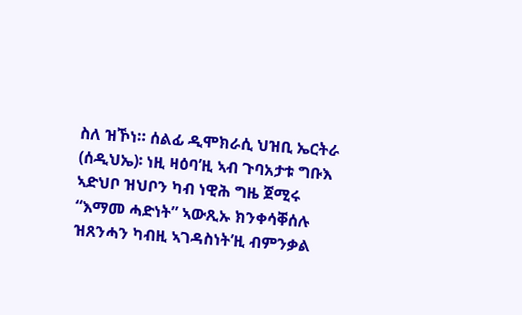ስለ ዝኾነ። ሰልፊ ዲሞክራሲ ህዝቢ ኤርትራ (ሰዲህኤ)፡ ነዚ ዛዕባ’ዚ ኣብ ጉባአታቱ ግቡእ ኣድህቦ ዝህቦን ካብ ነዊሕ ግዜ ጀሚሩ “እማመ ሓድነት” ኣውጺኡ ክንቀሳቐሰሉ ዝጸንሓን ካብዚ ኣገዳስነት’ዚ ብምንቃል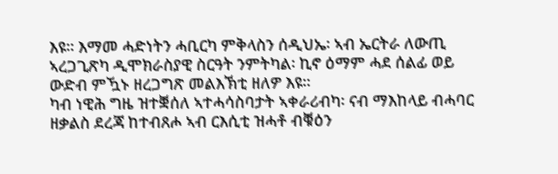እዩ። እማመ ሓድነትን ሓቢርካ ምቅላስን ሰዲህኤ፡ ኣብ ኤርትራ ለውጢ ኣረጋጊጽካ ዲሞክራስያዊ ስርዓት ንምትካል፡ ኪኖ ዕማም ሓደ ሰልፊ ወይ ውድብ ምዃኑ ዘረጋግጽ መልእኽቲ ዘለዎ እዩ።
ካብ ነዊሕ ግዜ ዝተቛሰለ ኣተሓሳስባታት ኣቀራሪብካ፡ ናብ ማእከላይ ብሓባር ዘቃልስ ደረጃ ከተብጸሖ ኣብ ርእሲቲ ዝሓቶ ብቑዕን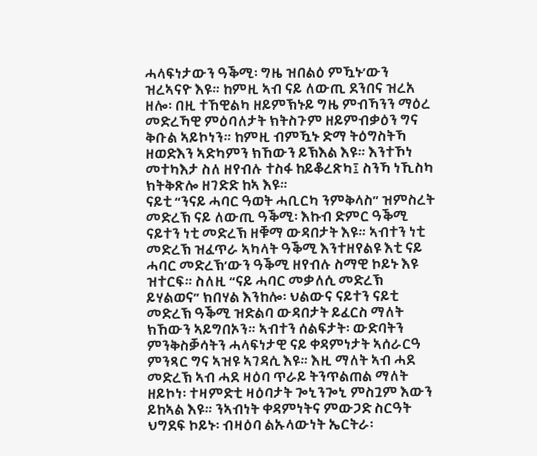ሓላፍነታውን ዓቕሚ፡ ግዜ ዝበልዕ ምዃኑ’ውን ዝረኣናዮ እዩ። ከምዚ ኣብ ናይ ለውጢ ደንበና ዝረአ ዘሎ፡ በዚ ተኸዊልካ ዘይምኽኑይ ግዜ ምብኻንን ማዕረ መድረኻዊ ምዕባለታት ክትስጉም ዘይምብቃዕን ግና ቅቡል ኣይኮነን። ከምዚ ብምዃኑ ድማ ትዕግስትኻ ዘወድእን ኣድካምን ክኸውን ይኽእል እዩ። እንተኾነ መተካእታ ስለ ዘየብሉ ተስፋ ከይቆረጽካ፤ ስንኻ ነኺስካ ክትቅጽሎ ዘገድድ ከኣ እዩ።
ናይቲ “ንናይ ሓባር ዓወት ሓቢርካ ንምቅላስ” ዝምስረት መድረኽ ናይ ለውጢ ዓቕሚ፡ እኩብ ድምር ዓቕሚ ናይተን ነቲ መድረኽ ዘቑማ ውዳበታት እዩ። ኣብተን ነቲ መድረኽ ዝፈጥራ ኣካላት ዓቕሚ እንተዘየልዩ እቲ ናይ ሓባር መድረኽ’ውን ዓቕሚ ዘየብሉ ስማዊ ኮይኑ እዩ ዝተርፍ። ስለዚ “ናይ ሓባር መቃለሲ መድረኽ ይሃልወና” ክበሃል እንከሎ፡ ህልውና ናይተን ናይቲ መድረኽ ዓቕሚ ዝድልባ ውዳበታት ይፈርስ ማለት ክኸውን ኣይግበኦን። ኣብተን ሰልፍታት፡ ውድባትን ምንቅስቓሳትን ሓላፍነታዊ ናይ ቀዳምነታት ኣሰራርዓ ምንጻር ግና ኣዝዩ ኣገዳሲ እዩ። እዚ ማለት ኣብ ሓደ መድረኽ ኣብ ሓደ ዛዕባ ጥራይ ትንጥልጠል ማለት ዘይኮነ፡ ተዛምድቲ ዛዕባታት ጐኒንጐኒ ምስጓም እውን ይከኣል እዩ። ንኣብነት ቀዳምነትና ምውጋድ ስርዓት ህግደፍ ኮይኑ፡ ብዛዕባ ልኡላውነት ኤርትራ፡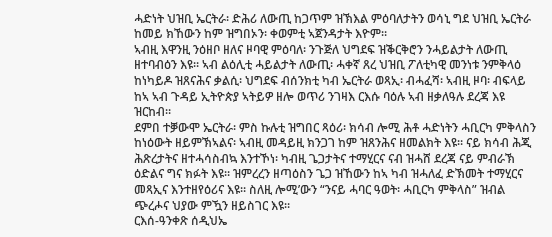ሓድነት ህዝቢ ኤርትራ፡ ድሕሪ ለውጢ ከጋጥም ዝኽእል ምዕባለታትን ወሳኒ ግደ ህዝቢ ኤርትራ ከመይ ክኸውን ከም ዝግበኦን፡ ቀወምቲ ኣጀንዳታት እዮም።
ኣብዚ እዋንዚ ንዕዘቦ ዘለና ዞባዊ ምዕባለ፡ ንጉጅለ ህግደፍ ዝቕርቅሮን ንሓይልታት ለውጢ ዘተባብዕን እዩ። ኣብ ልዕሊቲ ሓይልታት ለውጢ፡ ሓቀኛ ጸረ ህዝቢ ፖለቲካዊ መንነቱ ንምቅላዕ ከነካይዶ ዝጸናሕና ቃልሲ፡ ህግደፍ ብሰንክቲ ካብ ኤርትራ ወጻኢ፡ ብሓፈሻ፡ ኣብዚ ዞባ፡ ብፍላይ ከኣ ኣብ ጉዳይ ኢትዮጵያ ኣትይዎ ዘሎ ወጥሪ ንገዛእ ርእሱ ባዕሉ ኣብ ዘቃለዓሉ ደረጃ እዩ ዝርከብ።
ደምበ ተቓውሞ ኤርትራ፡ ምስ ኩሉቲ ዝግበር ጻዕሪ፡ ክሳብ ሎሚ ሕቶ ሓድነትን ሓቢርካ ምቅላስን ከነዕውት ዘይምኽኣልና፡ ኣብዚ መዳይዚ ክንጋገ ከም ዝጸንሕና ዘመልክት እዩ። ናይ ክሳብ ሕጂ ሕጽረታትና ዘተሓሳስብኳ እንተኾነ፡ ካብዚ ጌጋታትና ተማሂርና ናብ ዝሓሸ ደረጃ ናይ ምብራኽ ዕድልና ግና ክፉት እዩ። ዝምረረን ዘጣዕስን ጌጋ ዝኸውን ከኣ ካብ ዝሓለፈ ድኽመት ተማሂርና መጻኢና እንተዘየዕሪና እዩ። ስለዚ ሎሚ’ውን “ንናይ ሓባር ዓወት፡ ሓቢርካ ምቅላስ” ዝብል ጭረሖና ህያው ምዃን ዘይስገር እዩ።
ርእሰ-ዓንቀጽ ሰዲህኤ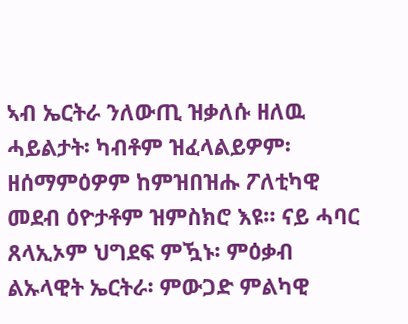ኣብ ኤርትራ ንለውጢ ዝቃለሱ ዘለዉ ሓይልታት፡ ካብቶም ዝፈላልይዎም፡ ዘሰማምዕዎም ከምዝበዝሑ ፖለቲካዊ መደብ ዕዮታቶም ዝምስክሮ እዩ። ናይ ሓባር ጸላኢኦም ህግደፍ ምዃኑ፡ ምዕቃብ ልኡላዊት ኤርትራ፡ ምውጋድ ምልካዊ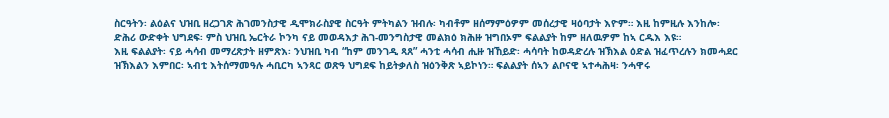ስርዓትን፡ ልዕልና ህዝቢ ዘረጋገጽ ሕገመንስታዊ ዲሞክራስያዊ ስርዓት ምትካልን ዝብሉ፡ ካብቶም ዘሰማምዕዎም መሰረታዊ ዛዕባታት እዮም። እዚ ከምዚሉ እንከሎ፡ ድሕሪ ውድቀት ህግደፍ፡ ምስ ህዝቢ ኤርትራ ኮንካ ናይ መወዳእታ ሕገ-መንግስታዊ መልክዕ ክሕዙ ዝግበኦም ፍልልያት ከም ዘለዉዎም ከኣ ርዱእ እዩ።
እዚ ፍልልያት፡ ናይ ሓሳብ መማረጽታት ዘምጽእ፡ ንህዝቢ ካብ “ከም መንገዲ ጻጸ” ሓንቲ ሓሳብ ሒዙ ዝኸይድ፡ ሓሳባት ከወዳድረሉ ዝኽእል ዕድል ዝፈጥረሉን ክመሓደር ዝኽእልን እምበር፡ ኣብቲ እትሰማመዓሉ ሓቢርካ ኣንጻር ወጽዓ ህግደፍ ከይትቃለስ ዝዕንቅጽ ኣይኮነን። ፍልልያት ሰኣን ልቦናዊ ኣተሓሕዛ፡ ንሓዋሩ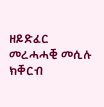ዘይድፈር መረሓሓቒ መሲሉ ክቐርብ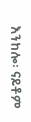እንከሎ፡ ናይቶም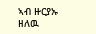ኣብ ዙርያኡ ዘለዉ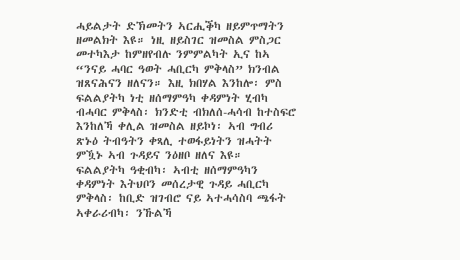ሓይልታት ድኽመትን ኣርሒቕካ ዘይምጥማትን ዘመልክት እዩ። ነዚ ዘይስገር ዝመስል ምስጋር መተካእታ ከምዘየብሉ ንምምልካት ኢና ከኣ “ንናይ ሓባር ዓወት ሓቢርካ ምቅላስ” ክንብል ዝጸናሕናን ዘለናን። እዚ ክበሃል እንከሎ፡ ምስ ፍልልያትካ ነቲ ዘሰማምዓካ ቀዳምነት ሂብካ ብሓባር ምቅላስ፡ ክንድቲ ብክለሰ-ሓሳብ ከተስፍሮ እንከለኻ ቀሊል ዝመስል ዘይኮነ፡ ኣብ ግብሪ ጽኑዕ ትብዓትን ቀጻሊ ተወፋይነትን ዝሓትት ምዃኑ ኣብ ጉዳይና ንዕዘቦ ዘለና እዩ።
ፍልልያትካ ዓቂብካ፡ ኣብቲ ዘሰማምዓካን ቀዳምነት እትህቦን መሰረታዊ ጉዳይ ሓቢርካ ምቅላስ፡ ከቢድ ዝገብሮ ናይ ኣተሓሳስባ ጫፋት ኣቀራሪብካ፡ ንኹልኻ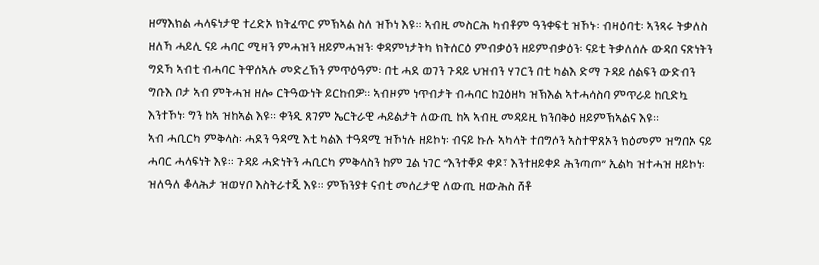ዘማእክል ሓላፍነታዊ ተረድኦ ክትፈጥር ምኽኣል ስለ ዝኾነ እዩ። ኣብዚ መስርሕ ካብቶም ዓንቀፍቲ ዝኾኑ፡ ብዛዕባቲ፡ ኣንጻሩ ትቃለስ ዘለኻ ሓይሊ ናይ ሓባር ሚዛን ምሓዝን ዘይምሓዝን፡ ቀዳምነታትካ ክትሰርዕ ምብቃዕን ዘይምብቃዕን፡ ናይቲ ትቃለሰሉ ውዳበ ናጽነትን ግደኻ ኣብቲ ብሓባር ትዋሰኣሉ መድረኽን ምጥዕዓም፡ በቲ ሓደ ወገን ጉዳይ ህዝብን ሃገርን በቲ ካልእ ድማ ጉዳይ ሰልፍን ውድብን ግቡእ ቦታ ኣብ ምትሓዝ ዘሎ ርትዓውነት ይርከብዎ። ኣብዞም ነጥብታት ብሓባር ከጓዕዘካ ዝኽእል ኣተሓሳስባ ምጥራይ ከቢድኳ እንተኾነ፡ ግን ከኣ ዝከኣል እዩ። ቀንዲ ጸገም ኤርትራዊ ሓይልታት ለውጢ ከኣ ኣብዚ መዳይዚ ክንበቅዕ ዘይምኽኣልና እዩ።
ኣብ ሓቢርካ ምቅላስ፡ ሓደን ዓዳሚ እቲ ካልእ ተዓዳሚ ዝኾነሉ ዘይኮነ፡ ብናይ ኩሉ ኣካላት ተበግሶን ኣስተዋጸኦን ክዕመም ዝግበኦ ናይ ሓባር ሓላፍነት እዩ። ጉዳይ ሓድነትን ሓቢርካ ምቅላስን ከም ጓል ነገር “እንተቐዶ ቀዶ፣ እንተዘይቀዶ ሕንጣጦ” ኢልካ ዝተሓዝ ዘይኮነ፡ ዝለዓለ ቆላሕታ ዝወሃቦ እስትራተጂ እዩ። ምኽንያቱ ናብቲ መሰረታዊ ለውጢ ዘውሕስ ሸቶ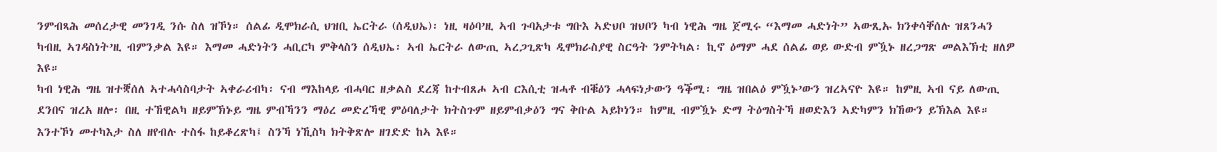ንምብጻሕ መሰረታዊ መንገዲ ንሱ ስለ ዝኾነ። ሰልፊ ዲሞክራሲ ህዝቢ ኤርትራ (ሰዲህኤ)፡ ነዚ ዛዕባ’ዚ ኣብ ጉባአታቱ ግቡእ ኣድህቦ ዝህቦን ካብ ነዊሕ ግዜ ጀሚሩ “እማመ ሓድነት” ኣውጺኡ ክንቀሳቐሰሉ ዝጸንሓን ካብዚ ኣገዳስነት’ዚ ብምንቃል እዩ። እማመ ሓድነትን ሓቢርካ ምቅላስን ሰዲህኤ፡ ኣብ ኤርትራ ለውጢ ኣረጋጊጽካ ዲሞክራስያዊ ስርዓት ንምትካል፡ ኪኖ ዕማም ሓደ ሰልፊ ወይ ውድብ ምዃኑ ዘረጋግጽ መልእኽቲ ዘለዎ እዩ።
ካብ ነዊሕ ግዜ ዝተቛሰለ ኣተሓሳስባታት ኣቀራሪብካ፡ ናብ ማእከላይ ብሓባር ዘቃልስ ደረጃ ከተብጸሖ ኣብ ርእሲቲ ዝሓቶ ብቑዕን ሓላፍነታውን ዓቕሚ፡ ግዜ ዝበልዕ ምዃኑ’ውን ዝረኣናዮ እዩ። ከምዚ ኣብ ናይ ለውጢ ደንበና ዝረአ ዘሎ፡ በዚ ተኸዊልካ ዘይምኽኑይ ግዜ ምብኻንን ማዕረ መድረኻዊ ምዕባለታት ክትስጉም ዘይምብቃዕን ግና ቅቡል ኣይኮነን። ከምዚ ብምዃኑ ድማ ትዕግስትኻ ዘወድእን ኣድካምን ክኸውን ይኽእል እዩ። እንተኾነ መተካእታ ስለ ዘየብሉ ተስፋ ከይቆረጽካ፤ ስንኻ ነኺስካ ክትቅጽሎ ዘገድድ ከኣ እዩ።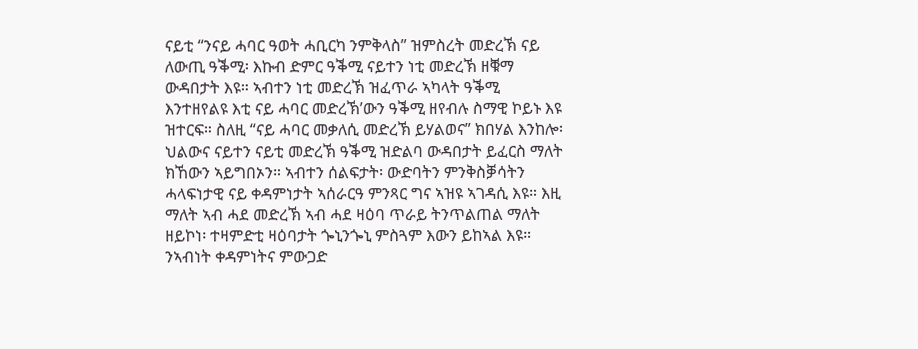ናይቲ “ንናይ ሓባር ዓወት ሓቢርካ ንምቅላስ” ዝምስረት መድረኽ ናይ ለውጢ ዓቕሚ፡ እኩብ ድምር ዓቕሚ ናይተን ነቲ መድረኽ ዘቑማ ውዳበታት እዩ። ኣብተን ነቲ መድረኽ ዝፈጥራ ኣካላት ዓቕሚ እንተዘየልዩ እቲ ናይ ሓባር መድረኽ’ውን ዓቕሚ ዘየብሉ ስማዊ ኮይኑ እዩ ዝተርፍ። ስለዚ “ናይ ሓባር መቃለሲ መድረኽ ይሃልወና” ክበሃል እንከሎ፡ ህልውና ናይተን ናይቲ መድረኽ ዓቕሚ ዝድልባ ውዳበታት ይፈርስ ማለት ክኸውን ኣይግበኦን። ኣብተን ሰልፍታት፡ ውድባትን ምንቅስቓሳትን ሓላፍነታዊ ናይ ቀዳምነታት ኣሰራርዓ ምንጻር ግና ኣዝዩ ኣገዳሲ እዩ። እዚ ማለት ኣብ ሓደ መድረኽ ኣብ ሓደ ዛዕባ ጥራይ ትንጥልጠል ማለት ዘይኮነ፡ ተዛምድቲ ዛዕባታት ጐኒንጐኒ ምስጓም እውን ይከኣል እዩ። ንኣብነት ቀዳምነትና ምውጋድ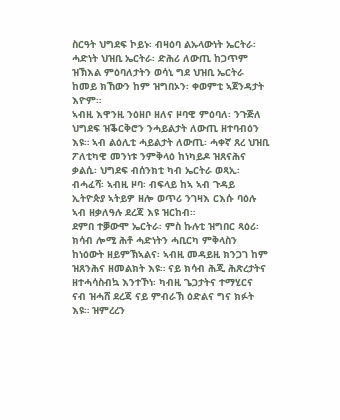ስርዓት ህግደፍ ኮይኑ፡ ብዛዕባ ልኡላውነት ኤርትራ፡ ሓድነት ህዝቢ ኤርትራ፡ ድሕሪ ለውጢ ከጋጥም ዝኽእል ምዕባለታትን ወሳኒ ግደ ህዝቢ ኤርትራ ከመይ ክኸውን ከም ዝግበኦን፡ ቀወምቲ ኣጀንዳታት እዮም።
ኣብዚ እዋንዚ ንዕዘቦ ዘለና ዞባዊ ምዕባለ፡ ንጉጅለ ህግደፍ ዝቕርቅሮን ንሓይልታት ለውጢ ዘተባብዕን እዩ። ኣብ ልዕሊቲ ሓይልታት ለውጢ፡ ሓቀኛ ጸረ ህዝቢ ፖለቲካዊ መንነቱ ንምቅላዕ ከነካይዶ ዝጸናሕና ቃልሲ፡ ህግደፍ ብሰንክቲ ካብ ኤርትራ ወጻኢ፡ ብሓፈሻ፡ ኣብዚ ዞባ፡ ብፍላይ ከኣ ኣብ ጉዳይ ኢትዮጵያ ኣትይዎ ዘሎ ወጥሪ ንገዛእ ርእሱ ባዕሉ ኣብ ዘቃለዓሉ ደረጃ እዩ ዝርከብ።
ደምበ ተቓውሞ ኤርትራ፡ ምስ ኩሉቲ ዝግበር ጻዕሪ፡ ክሳብ ሎሚ ሕቶ ሓድነትን ሓቢርካ ምቅላስን ከነዕውት ዘይምኽኣልና፡ ኣብዚ መዳይዚ ክንጋገ ከም ዝጸንሕና ዘመልክት እዩ። ናይ ክሳብ ሕጂ ሕጽረታትና ዘተሓሳስብኳ እንተኾነ፡ ካብዚ ጌጋታትና ተማሂርና ናብ ዝሓሸ ደረጃ ናይ ምብራኽ ዕድልና ግና ክፉት እዩ። ዝምረረን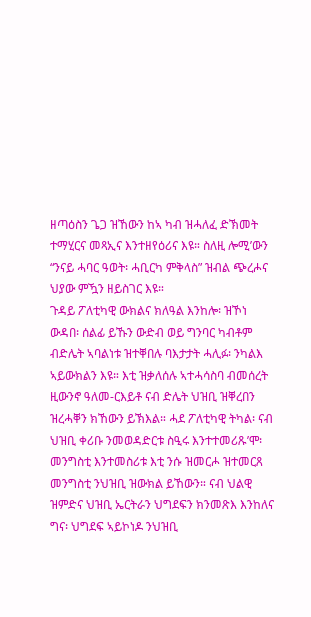ዘጣዕስን ጌጋ ዝኸውን ከኣ ካብ ዝሓለፈ ድኽመት ተማሂርና መጻኢና እንተዘየዕሪና እዩ። ስለዚ ሎሚ’ውን “ንናይ ሓባር ዓወት፡ ሓቢርካ ምቅላስ” ዝብል ጭረሖና ህያው ምዃን ዘይስገር እዩ።
ጉዳይ ፖለቲካዊ ውክልና ክለዓል እንከሎ፡ ዝኾነ ውዳበ፡ ሰልፊ ይኹን ውድብ ወይ ግንባር ካብቶም ብድሌት ኣባልነቱ ዝተቐበሉ ባእታታት ሓሊፉ፡ ንካልእ ኣይውክልን እዩ። እቲ ዝቃለሰሉ ኣተሓሳስባ ብመሰረት ዚውንኖ ዓለመ-ርእይቶ ናብ ድሌት ህዝቢ ዝቐረበን ዝረሓቐን ክኸውን ይኽእል። ሓደ ፖለቲካዊ ትካል፡ ናብ ህዝቢ ቀሪቡ ንመወዳድርቱ ስዒሩ እንተተመሪጹ’ሞ፡ መንግስቲ እንተመስሪቱ እቲ ንሱ ዝመርሖ ዝተመርጸ መንግስቲ ንህዝቢ ዝውክል ይኸውን። ናብ ህልዊ ዝምድና ህዝቢ ኤርትራን ህግደፍን ክንመጽእ እንከለና ግና፡ ህግደፍ ኣይኮነዶ ንህዝቢ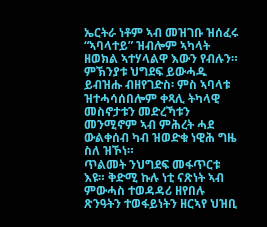ኤርትራ ነቶም ኣብ መዝገቡ ዝሰፈሩ “ኣባላተይ” ዝብሎም ኣካላት ዘወክል ኣተሃላልዋ እውን የብሉን። ምኽንያቱ ህግደፍ ይውሓዱ ይብዝሑ ብዘየገድስ፡ ምስ ኣባላቱ ዝተሓሳሰበሎም ቀጻሊ ትካላዊ መስኖታቱን መድረኻቱን መንሚኖም ኣብ ምሕረት ሓደ ውልቀሰብ ካብ ዝወድቁ ነዊሕ ግዜ ስለ ዝኾነ።
ጥልመት ንህግደፍ መፋጥርቱ እዩ። ቅድሚ ኩሉ ነቲ ናጽነት ኣብ ምውሓስ ተወዳዳሪ ዘየበሉ ጽንዓትን ተወፋይነትን ዘርኣየ ህዝቢ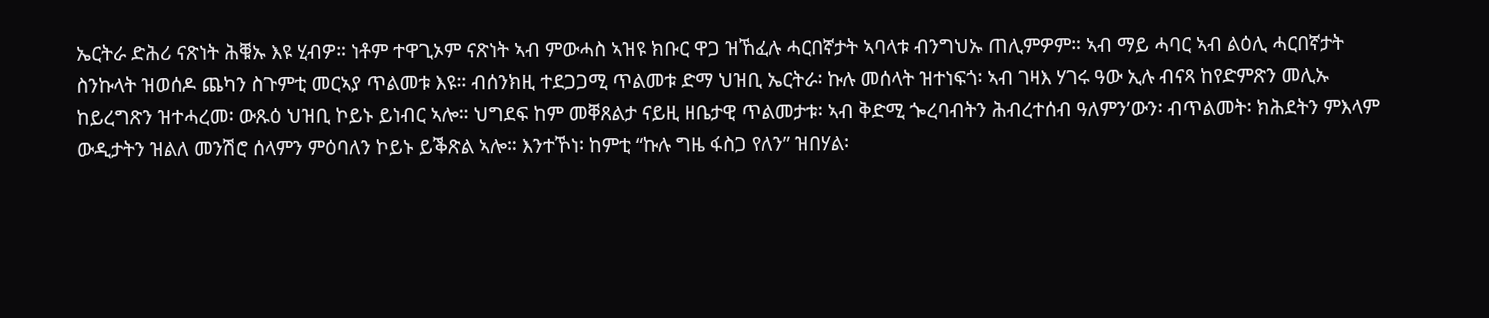ኤርትራ ድሕሪ ናጽነት ሕቑኡ እዩ ሂብዎ። ነቶም ተዋጊኦም ናጽነት ኣብ ምውሓስ ኣዝዩ ክቡር ዋጋ ዝኸፈሉ ሓርበኛታት ኣባላቱ ብንግህኡ ጠሊምዎም። ኣብ ማይ ሓባር ኣብ ልዕሊ ሓርበኛታት ስንኩላት ዝወሰዶ ጨካን ስጉምቲ መርኣያ ጥልመቱ እዩ። ብሰንክዚ ተደጋጋሚ ጥልመቱ ድማ ህዝቢ ኤርትራ፡ ኩሉ መሰላት ዝተነፍጎ፡ ኣብ ገዛእ ሃገሩ ዓው ኢሉ ብናጻ ከየድምጽን መሊኡ ከይረግጽን ዝተሓረመ፡ ውጹዕ ህዝቢ ኮይኑ ይነብር ኣሎ። ህግደፍ ከም መቐጸልታ ናይዚ ዘቤታዊ ጥልመታቱ፡ ኣብ ቅድሚ ጐረባብትን ሕብረተሰብ ዓለምን’ውን፡ ብጥልመት፡ ክሕደትን ምእላም ውዲታትን ዝልለ መንሽሮ ሰላምን ምዕባለን ኮይኑ ይቕጽል ኣሎ። እንተኾነ፡ ከምቲ “ኩሉ ግዜ ፋስጋ የለን” ዝበሃል፡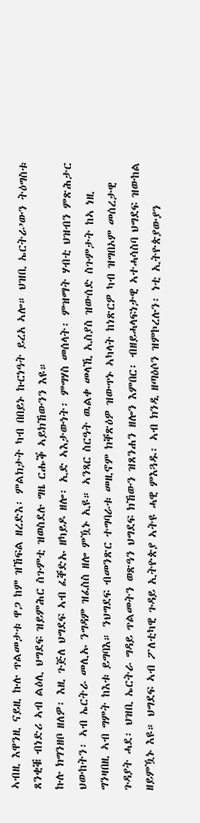ኣብዚ እዋንዚ ናይዚ ኩሉ ጥልመታቱ ዋጋ ከም ዝኸፍል ዘረድእ፡ ምልክታት ካብ በበይኑ ኩርነዓት ይረአ ኣሎ። ህዝቢ ኤርትራ’ውን ትዕግስቱ ጸንቂቑ ብነድሪ ኣብ ልዕሊ ህግደፍ ዝይምሕር ስጉምቲ ዝወስደሉ ግዜ ርሑቕ ኣይክኸውንን እዩ።
ኩሉ ክግንዘቦ ዘለዎ፡ እዚ ጉጅለ ህግደፍ ኣብ ፈቐድኡ ዘካይዶ ዘሎ፡ ኢድ ኣእታውነት፡ ምግሃስ መሰላት፡ ምዝማት ሃብቲ ህዝብን ምጽሕታር ህውከትን፡ ኣብ ኤርትራ መሊኡ ንግዳም ዝፈስስ ዘሎ ምዃኑ ኢዩ። ኣንጻር ስርዓት ዉልቀ መላኺ ኢስያስ ዝውሰድ ስጉምታት ከኣ ነዚ ግንዛበዚ ኣብ ግምት ከእቱ ይግባእ። ንህግደፍ ብመንጽር ተግባራቱ መዚኖም ክቐጽዕዎ ዝውጥኑ ኣካላት ከነጽርዎ ካብ ዝግበኦም መሰረታዊ ጉዳያት ሓደ፡ ህዝቢ ኤርትራ ግዳይ ጥልመትን ወጽዓን ህግደፍ ክኸውን ዝጸንሐን ዘሎን እምበር፡ ብዘይሓላፍነታዊ ኣተሓሳስባ ህግደፍ ዝውከል ዘይምዃኑ እዩ። ህግደፍ ኣብ ፖለቲካዊ ጉዳይ ኢትዮጵያ ኣትዩ ሓዊ ምእጓዱ፡ ኣብ ክንዲ ዘጣዕሶን ዝምኮረሉን፡ ነቲ ኢትዮጵያውያን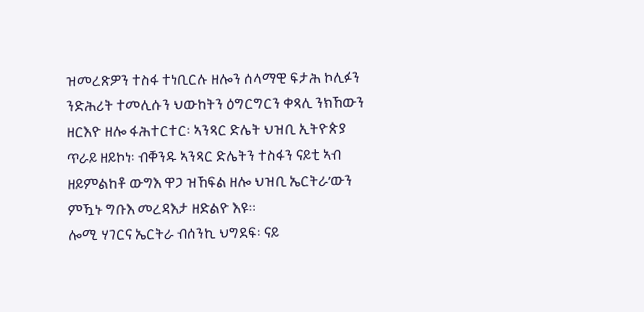ዝመረጽዎን ተስፋ ተነቢርሉ ዘሎን ሰላማዊ ፍታሕ ኮሊፉን ንድሕሪት ተመሊሱን ህውከትን ዕግርግርን ቀጻሊ ንክኸውን ዘርእዮ ዘሎ ፋሕተርተር፡ ኣንጻር ድሌት ህዝቢ ኢትዮጵያ ጥራይ ዘይኮነ፡ ብቐንዱ ኣንጻር ድሌትን ተስፋን ናይቲ ኣብ ዘይምልከቶ ውግእ ዋጋ ዝኸፍል ዘሎ ህዝቢ ኤርትራ’ውን ምዃኑ ግቡእ መረዳእታ ዘድልዮ እዩ።
ሎሚ ሃገርና ኤርትራ ብሰንኪ ህግደፍ፡ ናይ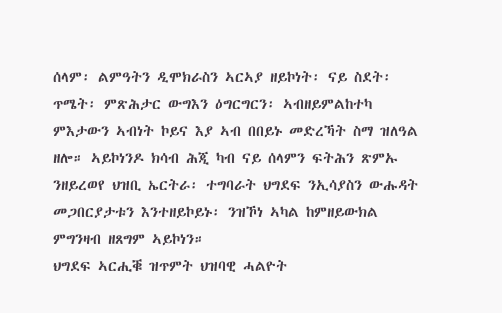ሰላም፡ ልምዓትን ዲሞክራስን ኣርኣያ ዘይኮነት፡ ናይ ስደት፡ ጥሜት፡ ምጽሕታር ውግእን ዕግርግርን፡ ኣብዘይምልከተካ ምእታውን ኣብነት ኮይና እያ ኣብ በበይኑ መድረኻት ስማ ዝለዓል ዘሎ። ኣይኮነንዶ ክሳብ ሕጂ ካብ ናይ ሰላምን ፍትሕን ጽምኡ ንዘይረወየ ህዝቢ ኤርትራ፡ ተግባራት ህግደፍ ንኢሳያስን ውሑዳት መጋበርያታቱን እንተዘይኮይኑ፡ ንዝኾነ ኣካል ከምዘይውክል ምግንዛብ ዘጸግም ኣይኮነን።
ህግደፍ ኣርሒቑ ዝጥምት ህዝባዊ ሓልዮት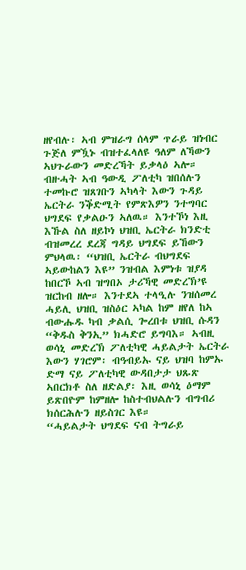ዘየብሉ፡ ኣብ ምዝራግ ሰላም ጥራይ ዝነብር ጉጅለ ምዃኑ ብዝተፈላለዩ ዓለም ለኻውን ኣህጉራውን መድረኻት ይቃላዕ ኣሎ። ብዙሓት ኣብ ዓውዲ ፖለቲካ ዝበሰሉን ተመኩሮ ዝጸገቡን ኣካላት እውን ጉዳይ ኤርትራ ንቕድሚት የምጽእዎን ንተግባር ህግደፍ የቃልዑን ኣለዉ። እንተኾነ እዚ እኹል ስለ ዘይኮነ ህዝቢ ኤርትራ ክንድቲ ብዝመረረ ደረጃ ግዳይ ህግደፍ ይኸውን ምህላዉ፡ “ህዝቢ ኤርትራ ብህግደፍ ኣይውከልን እዩ” ንዝብል እምነቱ ዝያዳ ከበርኾ ኣብ ዝግበኦ ታሪኻዊ መድረኽ’ዩ ዝርከብ ዘሎ። እንተደኣ ተላዒሉ ንዝሰመረ ሓይሊ ህዝቢ ዝስዕር ኣካል ከም ዘየለ ከኣ ብውሑዱ ካብ ቃልሲ ጐረበቱ ህዝቢ ሱዳን “ቅዱስ ቅንኢ” ክሓድሮ ይግባእ። ኣብዚ ወሳኒ መድረኽ ፖለቲካዊ ሓይልታት ኤርትራ እውን ሃገሮም፡ ብዓብይኡ ናይ ህዝባ ከምኡ ድማ ናይ ፖለቲካዊ ውዳበታታ ህጹጽ ኣበርክቶ ስለ ዘድልያ፡ እዚ ወሳኒ ዕማም ይጽበዮም ከምዘሎ ከስተብህልሉን ብግብሪ ክሰርሕሉን ዘይስገር እዩ።
“ሓይልታት ህግደፍ ናብ ትግራይ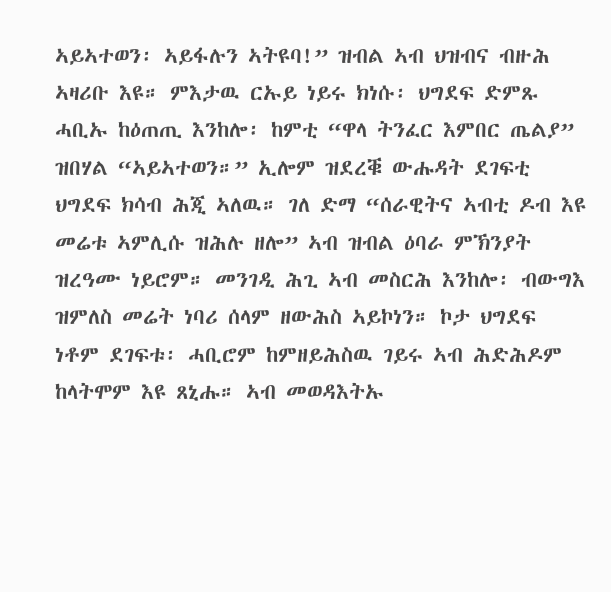ኣይኣተወን፡ ኣይፋሉን ኣትዩባ!” ዝብል ኣብ ህዝብና ብዙሕ ኣዛሪቡ እዩ። ምእታዉ ርኡይ ነይሩ ክነሱ፡ ህግደፍ ድምጹ ሓቢኡ ከዕጠጢ እንከሎ፡ ከምቲ “ዋላ ትንፈር እምበር ጤልያ” ዝበሃል “ኣይኣተወን።” ኢሎም ዝደረቑ ውሑዳት ደገፍቲ ህግደፍ ክሳብ ሕጂ ኣለዉ። ገለ ድማ “ሰራዊትና ኣብቲ ዶብ እዩ መሬቱ ኣምሊሱ ዝሕሉ ዘሎ” ኣብ ዝብል ዕባራ ምኽንያት ዝረዓሙ ነይሮም። መንገዲ ሕጊ ኣብ መስርሕ እንከሎ፡ ብውግእ ዝምለስ መሬት ነባሪ ሰላም ዘውሕስ ኣይኮነን። ኮታ ህግደፍ ነቶም ደገፍቱ፡ ሓቢሮም ከምዘይሕስዉ ገይሩ ኣብ ሕድሕዶም ከላትሞም እዩ ጸኒሑ። ኣብ መወዳእትኡ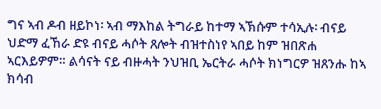ግና ኣብ ዶብ ዘይኮነ፡ ኣብ ማእከል ትግራይ ከተማ ኣኽሱም ተሳኢሉ፡ ብናይ ህድማ ፈኸራ ድዩ ብናይ ሓሶት ጸሎት ብዝተስነየ ኣበይ ከም ዝበጽሐ ኣርእይዎም። ልሳናት ናይ ብዙሓት ንህዝቢ ኤርትራ ሓሶት ክነግርዎ ዝጸንሑ ከኣ ክሳብ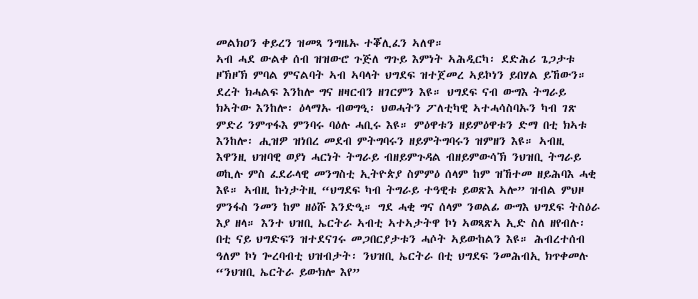መልክዐን ቀይረን ዝመጻ ንግዜኡ ተቖሊፈን ኣለዋ።
ኣብ ሓደ ውልቀ ሰብ ዝዝውሮ ጉጅለ ግጉይ እምነት ኣሕዲርካ፡ ደድሕሪ ጌጋታቱ ዞኽዞኽ ምባል ምናልባት ኣብ ኣባላት ህግደፍ ዝተጀመረ ኣይኮነን ይበሃል ይኸውን። ደረት ክሓልፍ እንከሎ ግና ዘዛርብን ዘገርምን እዩ። ህግደፍ ናብ ውግእ ትግራይ ክኣትው እንከሎ፡ ዕላማኡ ብወግዒ፡ ህወሓትን ፖለቲካዊ ኣተሓሳስባኡን ካብ ገጽ ምድሪ ንምጥፋእ ምንባሩ ባዕሉ ሓቢሩ እዩ። ምዕዋቱን ዘይምዕዋቱን ድማ በቲ ክኣቱ እንከሎ፡ ሒዝዎ ዝነበረ መደብ ምትግባሩን ዘይምትግባሩን ዝምዘን እዩ። ኣብዚ እዋንዚ ህዝባዊ ወያነ ሓርነት ትግራይ ብዘይምጉዳል ብዘይምውሳኽ ንህዝቢ ትግራይ ወኪሉ ምስ ፈደራላዊ መንግስቲ ኢትዮጵያ ስምምዕ ሰላም ከም ዝኸተመ ዘይሕባእ ሓቂ እዩ። ኣብዚ ኩነታትዚ “ህግደፍ ካብ ትግራይ ተዓዊቱ ይወጽእ ኣሎ” ዝብል ምህዞ ምንፋስ ንመን ከም ዘዕሹ እንድዒ። ግደ ሓቂ ግና ሰላም ንወልፊ ውግእ ህግደፍ ትስዕራ እያ ዘላ። እንተ ህዝቢ ኤርትራ ኣብቲ ኣተኣታትዋ ኮነ ኣወጻጽኣ ኢድ ስለ ዘየብሉ፡ በቲ ናይ ህግድፍን ዝተደናገሩ መጋበርያታቱን ሓሶት ኣይውከልን እዩ። ሕብረተሰብ ዓለም ኮነ ጐረባብቲ ህዝብታት፡ ንህዝቢ ኤርትራ በቲ ህግደፍ ንመሕብኢ ክጥቀመሉ “ንህዝቢ ኤርትራ ይውክሎ እየ”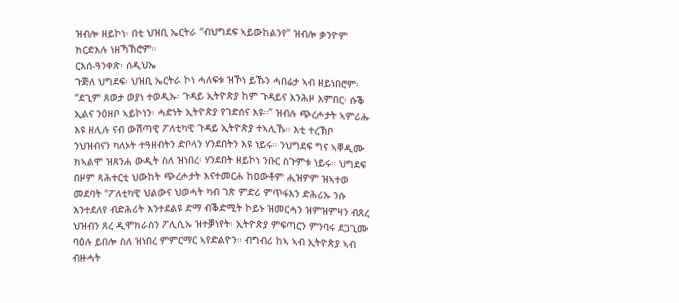ዝብሎ ዘይኮነ፡ በቲ ህዝቢ ኤርትራ “ብህግደፍ ኣይውከልንየ” ዝብሎ ቃንዮም ክርድእሉ ነዘኻኽሮም።
ርእሰ-ዓንቀጽ፡ ሰዲህኤ
ጉጅለ ህግደፍ፡ ህዝቢ ኤርትራ ኮነ ሓለፍቱ ዝኾነ ይኹን ሓበሬታ ኣብ ዘይነበሮም፡ “ደጊም ጸወታ ወያነ ተወዲኡ፡ ጉዳይ ኢትዮጵያ ከም ጉዳይና እንሕዞ እምበር፡ ሱቕ ኢልና ንዕዘቦ ኣይኮነን፡ ሓድነት ኢትዮጵያ የገድሰና እዩ።” ዝብሉ ጭረሖታት ኣምሪሑ እዩ ዘሊሉ ናብ ውሽጣዊ ፖለቲካዊ ጉዳይ ኢትዮጵያ ተኣሊኹ። እቲ ተረኽቦ ንህዝብናን ካለኦት ተዓዘብትን ድቦላን ሃንደበትን እዩ ነይሩ። ንህግደፍ ግና ኣቐዲሙ ክኣልሞ ዝጸንሐ ውዲት ስለ ዝነበረ፡ ሃንደበት ዘይኮነ ንቡር ስጉምቱ ነይሩ። ህግደፍ በዞም ጻሕተርቲ ህውከት ጭረሖታት እናተመርሐ ከዐውቶም ሒዝዎም ዝኣተወ መደባት “ፖለቲካዊ ህልውና ህወሓት ካብ ገጽ ምድሪ ምጥፋእን ድሕሪኡ ንሱ እንተደለየ ብድሕሪት እንተደልዩ ድማ ብቕድሚት ኮይኑ ዝመርሓን ዝምዝምዛን ብጸረ ህዝብን ጸረ ዲሞክራስን ፖሊሲኡ ዝተቓነየት፡ ኢትዮጵያ ምፍጣርን ምንባሩ ደጋጊሙ ባዕሉ ይበሎ ስለ ዝነበረ ምምርማር ኣየድልዮን። ብግብሪ ከኣ ኣብ ኢትዮጵያ ኣብ ብዙሓት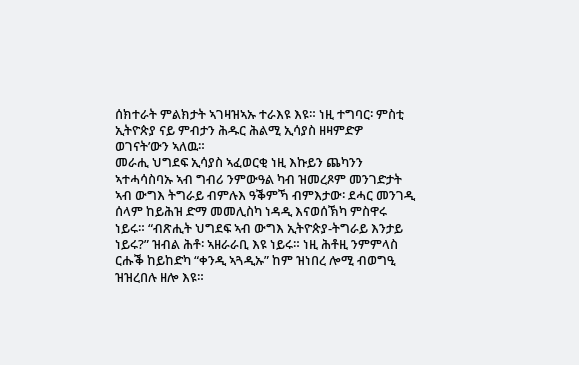ሰክተራት ምልክታት ኣገዛዝኣኡ ተራእዩ እዩ። ነዚ ተግባር፡ ምስቲ ኢትዮጵያ ናይ ምብታን ሕዱር ሕልሚ ኢሳያስ ዘዛምድዎ ወገናት’ውን ኣለዉ።
መራሒ ህግደፍ ኢሳያስ ኣፈወርቂ ነዚ እኩይን ጨካንን ኣተሓሳስባኡ ኣብ ግብሪ ንምውዓል ካብ ዝመረጾም መንገድታት ኣብ ውግእ ትግራይ ብምሉእ ዓቕምኻ ብምእታው፡ ደሓር መንገዲ ሰላም ከይሕዝ ድማ መመሊስካ ነዳዲ እናወሰኽካ ምስዋሩ ነይሩ። “ብጽሒት ህግደፍ ኣብ ውግእ ኢትዮጵያ-ትግራይ እንታይ ነይሩ?” ዝብል ሕቶ፡ ኣዘራራቢ እዩ ነይሩ። ነዚ ሕቶዚ ንምምላስ ርሑቕ ከይከድካ “ቀንዲ ኣጓዲኡ” ከም ዝነበረ ሎሚ ብወግዒ ዝዝረበሉ ዘሎ እዩ።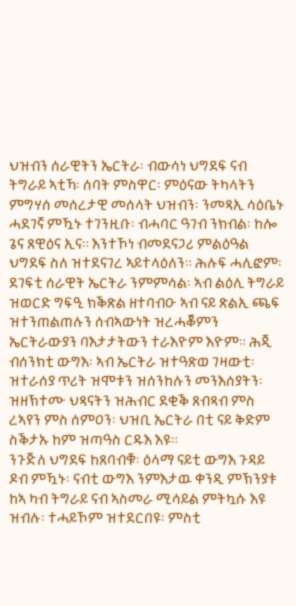ህዝብን ሰራዊትን ኤርትራ፡ ብውሳነ ህግደፍ ናብ ትግራይ ኣቲኻ፡ ሰባት ምስዋር፡ ምዕናው ትካላትን ምግሃሰ መሰረታዊ መሰላት ህዝብን፡ ንመጻኢ ሳዕቤኑ ሓደገኛ ምዃኑ ተገንዚቡ፡ ብሓባር ዓገብ ንክብል፡ ከሎ ጌና ጸዊዕና ኢና። እንተኾነ ብመደናጋሪ ምልዕዓል ህግደፍ ስለ ዝተደናገረ ኣይተላዕለን። ሕሉፍ ሓሊፎም፡ ደገፍቲ ሰራዊት ኤርትራ ንምምሳል፡ ኣብ ልዕሊ ትግራይ ዝወርድ ግፍዒ ክቕጽል ዘተባብዑ ኣብ ናይ ጽልኢ ጫፍ ዝተንጠልጠሉን ሰብኣውነት ዝረሓቖምን ኤርትራውያን ባእታታትውን ተራእዮም እዮም። ሕጂ ብሰንክቲ ውግእ፡ ኣብ ኤርትራ ዝተዓጽወ ገዛውቲ፡ ዝተራሰያ ጥሪት ዝሞቱን ዝሰንከሉን መንእሰያትን፡ ዝዘኽተሙ ህጻናትን ዝሕብር ደቂቕ ጸብጻብ ምስ ረኣየን ምስ ሰምዐን፡ ህዝቢ ኤርትራ በቲ ናይ ቅድም ስቕታኡ ከም ዝጣዓስ ርዱእ እዩ።
ንጉጅለ ህግደፍ ከጸባብቑ፡ ዕላማ ናይቲ ውግእ ጉዳይ ዶብ ምዃኑ፡ ናብቲ ውግእ ንምእታዉ ቀንዲ ምኽንያቱ ከኣ ካብ ትግራይ ናብ ኣስመራ ሚሳይል ምትኳሱ እዩ ዝብሉ፡ ተሓይኾም ዝተደርበዩ፡ ምስቲ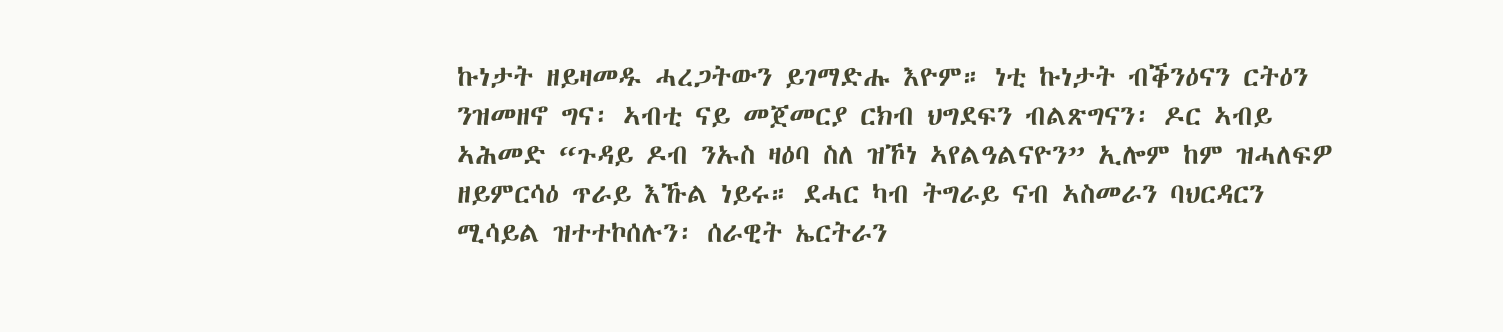ኩነታት ዘይዛመዱ ሓረጋትውን ይገማድሑ እዮም። ነቲ ኩነታት ብቕንዕናን ርትዕን ንዝመዘኖ ግና፡ ኣብቲ ናይ መጀመርያ ርክብ ህግደፍን ብልጽግናን፡ ዶር ኣብይ ኣሕመድ “ጉዳይ ዶብ ንኡስ ዛዕባ ስለ ዝኾነ ኣየልዓልናዮን” ኢሎም ከም ዝሓለፍዎ ዘይምርሳዕ ጥራይ እኹል ነይሩ። ደሓር ካብ ትግራይ ናብ ኣስመራን ባህርዳርን ሚሳይል ዝተተኮሰሉን፡ ሰራዊት ኤርትራን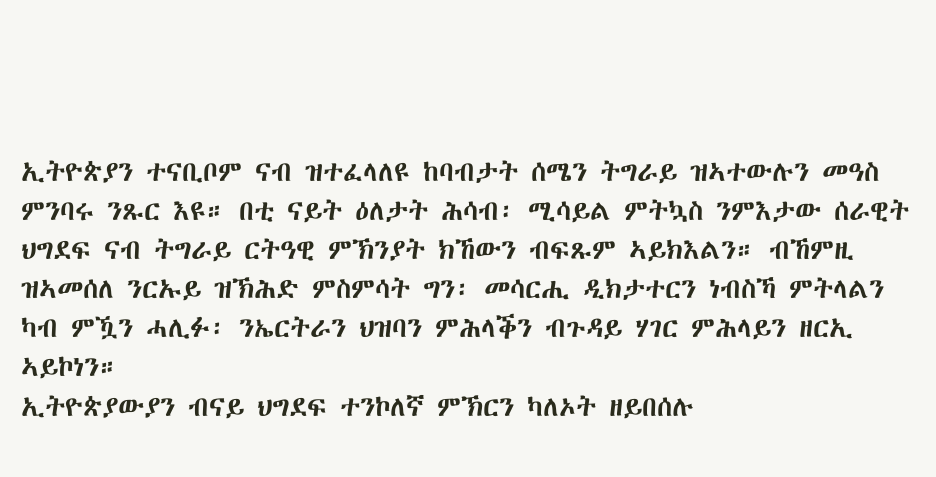ኢትዮጵያን ተናቢቦም ናብ ዝተፈላለዩ ከባብታት ሰሜን ትግራይ ዝኣተውሉን መዓስ ምንባሩ ንጹር እዩ። በቲ ናይት ዕለታት ሕሳብ፡ ሚሳይል ምትኳስ ንምእታው ሰራዊት ህግደፍ ናብ ትግራይ ርትዓዊ ምኽንያት ክኸውን ብፍጹም ኣይክእልን። ብኸምዚ ዝኣመሰለ ንርኡይ ዝኽሕድ ምስምሳት ግን፡ መሳርሒ ዲክታተርን ነብስኻ ምትላልን ካብ ምዃን ሓሊፉ፡ ንኤርትራን ህዝባን ምሕላቕን ብጉዳይ ሃገር ምሕላይን ዘርኢ ኣይኮነን።
ኢትዮጵያውያን ብናይ ህግደፍ ተንኮለኛ ምኽርን ካለኦት ዘይበሰሉ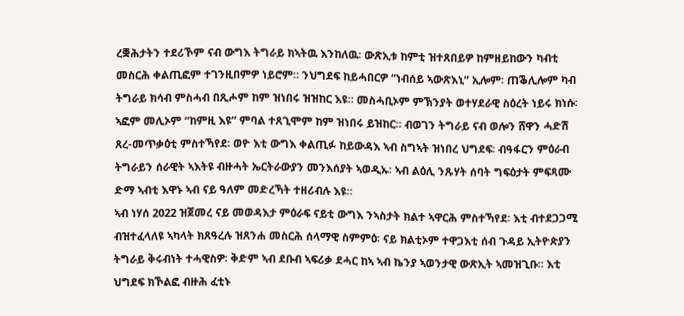ረቛሕታትን ተደሪኾም ናብ ውግእ ትግራይ ክኣትዉ እንከለዉ፡ ውጽኢቱ ከምቲ ዝተጸበይዎ ከምዘይከውን ካብቲ መስርሕ ቀልጢፎም ተገንዚበምዎ ነይሮም። ንህግደፍ ከይሓበርዎ “ነብሰይ ኣውጽእኒ” ኢሎም፡ ጠቕሊሎም ካብ ትግራይ ክሳብ ምስሓብ በጺሖም ከም ዝነበሩ ዝዝከር እዩ። መስሓቢኦም ምኽንያት ወተሃደራዊ ስዕረት ነይሩ ክነሱ፡ ኣፎም መሊኦም “ከምዚ እዩ” ምባል ተጸጊሞም ከም ዝነበሩ ይዝከር። ብወገን ትግራይ ናብ ወሎን ሸዋን ሓድሽ ጸረ-መጥቃዕቲ ምስተኻየደ፡ ወዮ እቲ ውግእ ቀልጢፉ ከይውዳእ ኣብ ስግኣት ዝነበረ ህግደፍ፡ ብዓፋርን ምዕራብ ትግራይን ሰራዊት ኣእትዩ ብዙሓት ኤርትራውያን መንእሰያት ኣወዲኡ፡ ኣብ ልዕሊ ንጹሃት ሰባት ግፍዕታት ምፍጻሙ ድማ ኣብቲ እዋኑ ኣብ ናይ ዓለም መድረኻት ተዘሪብሉ እዩ።
ኣብ ነሃሰ 2022 ዝጀመረ ናይ መወዳእታ ምዕራፍ ናይቲ ውግእ ንኣስታት ክልተ ኣዋርሕ ምስተኻየደ፡ እቲ ብተደጋጋሚ ብዝተፈላለዩ ኣካላት ክጸዓረሉ ዝጸንሐ መስርሕ ሰላማዊ ስምምዕ፡ ናይ ክልቲኦም ተዋጋእቲ ሰብ ጉዳይ ኢትዮጵያን ትግራይ ቅሩብነት ተሓዊስዎ፡ ቅድም ኣብ ደቡብ ኣፍሪቃ ደሓር ከኣ ኣብ ኬንያ ኣወንታዊ ውጽኢት ኣመዝጊቡ። እቲ ህግደፍ ክኾልፎ ብዙሕ ፈቲኑ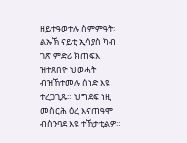ዘይተዓወተሉ ስምምዓት፡ ልኡኽ ናይቲ ኢሳያስ ካብ ገጽ ምድሪ ክጠፍእ ዝተጸበዮ ህወሓት ብዝኸተመሉ ሰነድ እዩ ተረጋጊጹ። ህግደፍ ነዚ መስርሕ ዕረ እናጠዓሞ ብስንባደ እዩ ተኸታቲልዎ።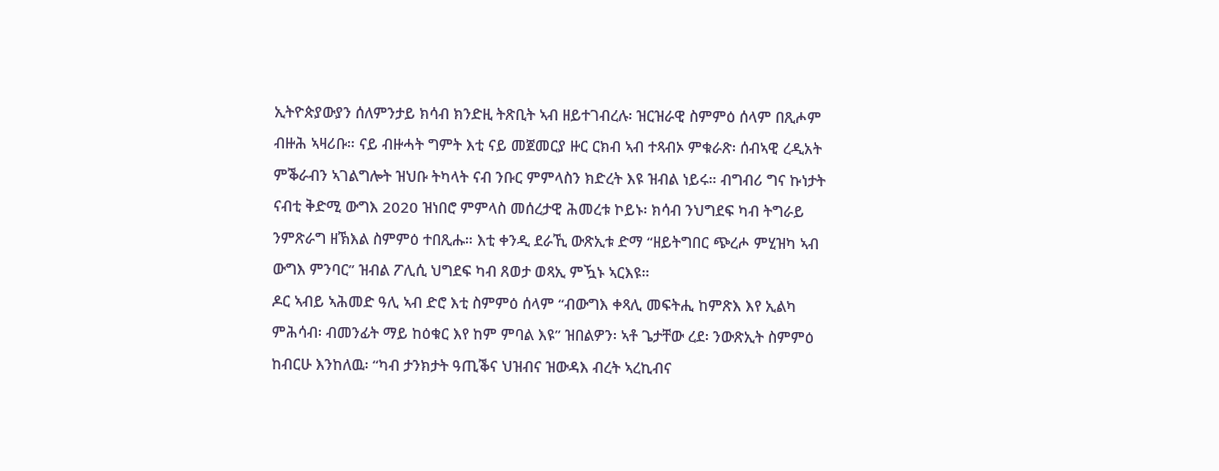ኢትዮጵያውያን ሰለምንታይ ክሳብ ክንድዚ ትጽቢት ኣብ ዘይተገብረሉ፡ ዝርዝራዊ ስምምዕ ሰላም በጺሖም ብዙሕ ኣዛሪቡ። ናይ ብዙሓት ግምት እቲ ናይ መጀመርያ ዙር ርክብ ኣብ ተጻብኦ ምቁራጽ፡ ሰብኣዊ ረዲአት ምቕራብን ኣገልግሎት ዝህቡ ትካላት ናብ ንቡር ምምላስን ክድረት እዩ ዝብል ነይሩ። ብግብሪ ግና ኩነታት ናብቲ ቅድሚ ውግእ 2020 ዝነበሮ ምምላስ መሰረታዊ ሕመረቱ ኮይኑ፡ ክሳብ ንህግደፍ ካብ ትግራይ ንምጽራግ ዘኽእል ስምምዕ ተበጺሑ። እቲ ቀንዲ ደራኺ ውጽኢቱ ድማ “ዘይትግበር ጭረሖ ምሂዝካ ኣብ ውግእ ምንባር” ዝብል ፖሊሲ ህግደፍ ካብ ጸወታ ወጻኢ ምዃኑ ኣርእዩ።
ዶር ኣብይ ኣሕመድ ዓሊ ኣብ ድሮ እቲ ስምምዕ ሰላም “ብውግእ ቀጻሊ መፍትሒ ከምጽእ እየ ኢልካ ምሕሳብ፡ ብመንፊት ማይ ከዕቁር እየ ከም ምባል እዩ” ዝበልዎን፡ ኣቶ ጌታቸው ረደ፡ ንውጽኢት ስምምዕ ከብርሁ እንከለዉ፡ “ካብ ታንክታት ዓጢቕና ህዝብና ዝውዳእ ብረት ኣረኪብና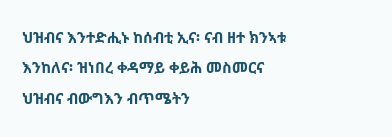ህዝብና እንተድሒኑ ከሰብቲ ኢና፡ ናብ ዘተ ክንኣቱ እንከለና፡ ዝነበረ ቀዳማይ ቀይሕ መስመርና ህዝብና ብውግእን ብጥሜትን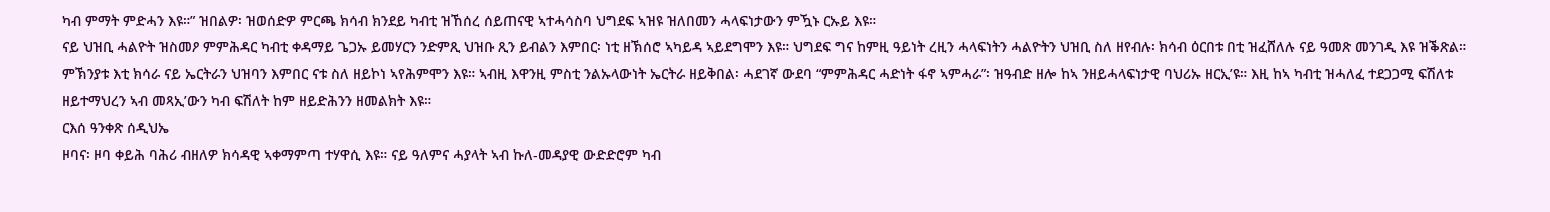ካብ ምማት ምድሓን እዩ።” ዝበልዎ፡ ዝወሰድዎ ምርጫ ክሳብ ክንደይ ካብቲ ዝኸሰረ ሰይጠናዊ ኣተሓሳስባ ህግደፍ ኣዝዩ ዝለበመን ሓላፍነታውን ምዃኑ ርኡይ እዩ።
ናይ ህዝቢ ሓልዮት ዝስመዖ ምምሕዳር ካብቲ ቀዳማይ ጌጋኡ ይመሃርን ንድምጺ ህዝቡ ጺን ይብልን እምበር፡ ነቲ ዘኽሰሮ ኣካይዳ ኣይደግሞን እዩ። ህግደፍ ግና ከምዚ ዓይነት ረዚን ሓላፍነትን ሓልዮትን ህዝቢ ስለ ዘየብሉ፡ ክሳብ ዕርበቱ በቲ ዝፈሸለሉ ናይ ዓመጽ መንገዲ እዩ ዝቕጽል። ምኽንያቱ እቲ ክሳራ ናይ ኤርትራን ህዝባን እምበር ናቱ ስለ ዘይኮነ ኣየሕምሞን እዩ። ኣብዚ እዋንዚ ምስቲ ንልኡላውነት ኤርትራ ዘይቅበል፡ ሓደገኛ ውደባ “ምምሕዳር ሓድነት ፋኖ ኣምሓራ”፡ ዝዓብድ ዘሎ ከኣ ንዘይሓላፍነታዊ ባህሪኡ ዘርኢ’ዩ። እዚ ከኣ ካብቲ ዝሓለፈ ተደጋጋሚ ፍሽለቱ ዘይተማህረን ኣብ መጻኢ’ውን ካብ ፍሽለት ከም ዘይድሕንን ዘመልክት እዩ።
ርእሰ ዓንቀጽ ሰዲህኤ
ዞባና፡ ዞባ ቀይሕ ባሕሪ ብዘለዎ ክሳዳዊ ኣቀማምጣ ተሃዋሲ እዩ። ናይ ዓለምና ሓያላት ኣብ ኩለ-መዳያዊ ውድድሮም ካብ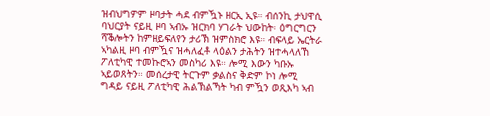ዝብህግዎም ዞባታት ሓደ ብምዃኑ ዘርኢ ኢዩ። ብሰንኪ ታህዋሲ ባህርያት ናይዚ ዞባ ኣብኡ ዝርክባ ሃገራት ህውከት፡ ዕግርግርን ሻቕሎትን ከምዘይፍለየን ታሪኽ ዝምስክሮ እዩ። ብፍላይ ኤርትራ ኣካልዚ ዞባ ብምዃና ዝሓለፈቶ ላዕልን ታሕትን ዝተሓላለኸ ፖለቲካዊ ተመኩሮኣን መስካሪ እዩ። ሎሚ እውን ካቡኡ ኣይወጸትን። መሰረታዊ ትርጉም ቃልስና ቅድም ኮነ ሎሚ ግዳይ ናይዚ ፖለቲካዊ ሕልኽልኻት ካብ ምዃን ወጺእካ ኣብ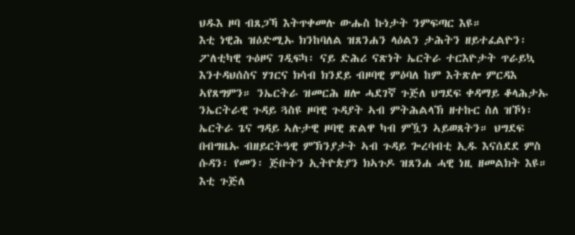ህዱእ ዞባ ብጸጋኻ እትጥቀመሉ ውሑስ ኩነታት ንምፍጣር እዩ።
እቲ ነዊሕ ዝዕድሚኡ ክንከባለል ዝጸንሐን ላዕልን ታሕትን ዘይተፈልዮን፡ ፖለቲካዊ ጉዕዞና ገዲፍካ፡ ናይ ድሕሪ ናጽነት ኤርትራ ተርእዮታት ጥራይኳ እንተዳህሰስና ሃገርና ክሳብ ክንደይ ብዞባዊ ምዕባለ ከም እትጽሎ ምርዳእ ኣየጸግምን። ንኤርትራ ዝመርሕ ዘሎ ሓደገኛ ጉጅለ ህግደፍ ቀዳማይ ቆላሕታኡ ንኤርትራዊ ጉዳይ ጓስዩ ዞባዊ ጉዳያት ኣብ ምትሕልላኽ ዘተኩር ስለ ዝኾነ፡ ኤርትራ ጌና ግዳይ ኣሉታዊ ዞባዊ ጽልዋ ካብ ምዃን ኣይወጸትን። ህግደፍ በብግዜኡ ብዘይርትዓዊ ምኽንያታት ኣብ ጉዳይ ጐረባብቲ ኢዱ እናሰደደ ምስ ሱዳን፡ የመን፡ ጅቡትን ኢትዮጵያን ክኣጉዶ ዝጸንሐ ሓዊ ነዚ ዘመልክት እዩ። እቲ ጉጅለ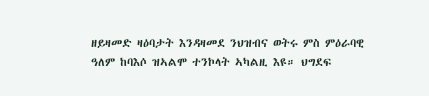ዘይዛመድ ዛዕባታት እንዳዛመደ ንህዝብና ወትሩ ምስ ምዕራባዊ ዓለም ከባእሶ ዝኣልሞ ተንኮላት ኣካልዚ እዩ። ህግደፍ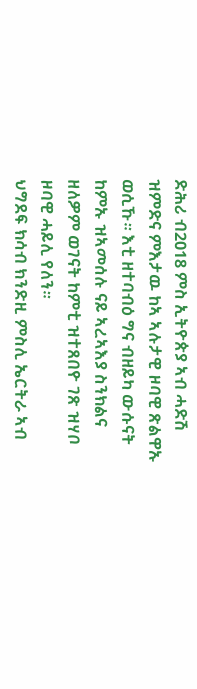ድሕሪ ብ2018 ምስ ኢትዮጵያ ኣብ ሓድሽ ዝምድና ምእታዉ ከኣ ኣሉታዊ ዞባዊ ጽልዋኡ ወሲኹ። እቲ ዘተባብዕ ግና ብዘይካ ውሱናት ከምኡ ዝኣመሰሉ ናይ ኣረኣእያ ስንክልና ዘለዎም ወገናት ከምቲ ዝተጸበዮ ገጽ ዝሃቦ ዞባዊ ሓይሊ የለን።
ህግደፍ ክሳብ ክንድዚ ምስሊ ኤርትራ ኣብ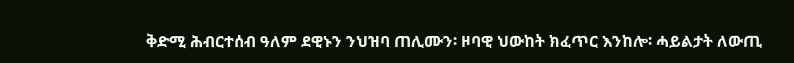ቅድሚ ሕብርተሰብ ዓለም ደዊኑን ንህዝባ ጠሊሙን፡ ዞባዊ ህውከት ክፈጥር እንከሎ፡ ሓይልታት ለውጢ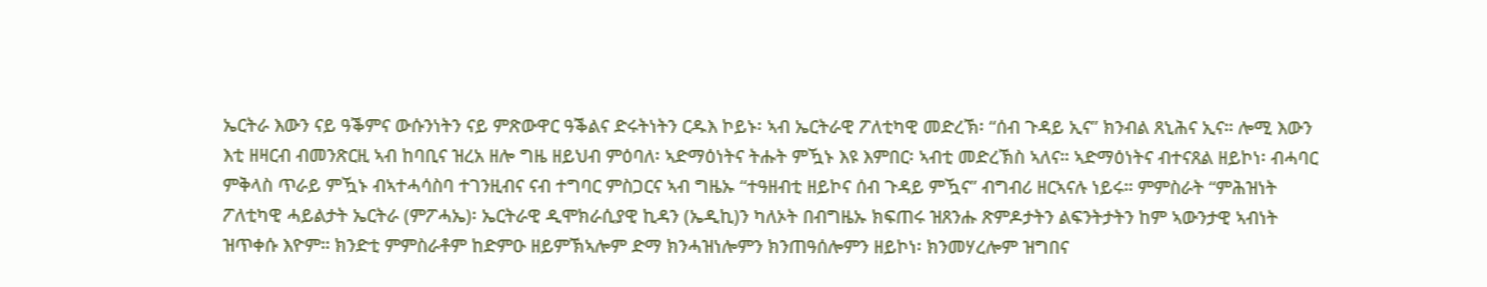ኤርትራ እውን ናይ ዓቕምና ውሱንነትን ናይ ምጽውዋር ዓቕልና ድሩትነትን ርዱእ ኮይኑ፡ ኣብ ኤርትራዊ ፖለቲካዊ መድረኽ፡ “ሰብ ጉዳይ ኢና” ክንብል ጸኒሕና ኢና። ሎሚ እውን እቲ ዘዛርብ ብመንጽርዚ ኣብ ከባቢና ዝረአ ዘሎ ግዜ ዘይህብ ምዕባለ፡ ኣድማዕነትና ትሑት ምዃኑ እዩ እምበር፡ ኣብቲ መድረኽስ ኣለና። ኣድማዕነትና ብተናጸል ዘይኮነ፡ ብሓባር ምቅላስ ጥራይ ምዃኑ ብኣተሓሳስባ ተገንዚብና ናብ ተግባር ምስጋርና ኣብ ግዜኡ “ተዓዘብቲ ዘይኮና ሰብ ጉዳይ ምዃና” ብግብሪ ዘርኣናሉ ነይሩ። ምምስራት “ምሕዝነት ፖለቲካዊ ሓይልታት ኤርትራ (ምፖሓኤ)፡ ኤርትራዊ ዲሞክራሲያዊ ኪዳን (ኤዲኪ)ን ካለኦት በብግዜኡ ክፍጠሩ ዝጸንሑ ጽምዶታትን ልፍንትታትን ከም ኣውንታዊ ኣብነት ዝጥቀሱ እዮም። ክንድቲ ምምስራቶም ከድምዑ ዘይምኽኣሎም ድማ ክንሓዝነሎምን ክንጠዓሰሎምን ዘይኮነ፡ ክንመሃረሎም ዝግበና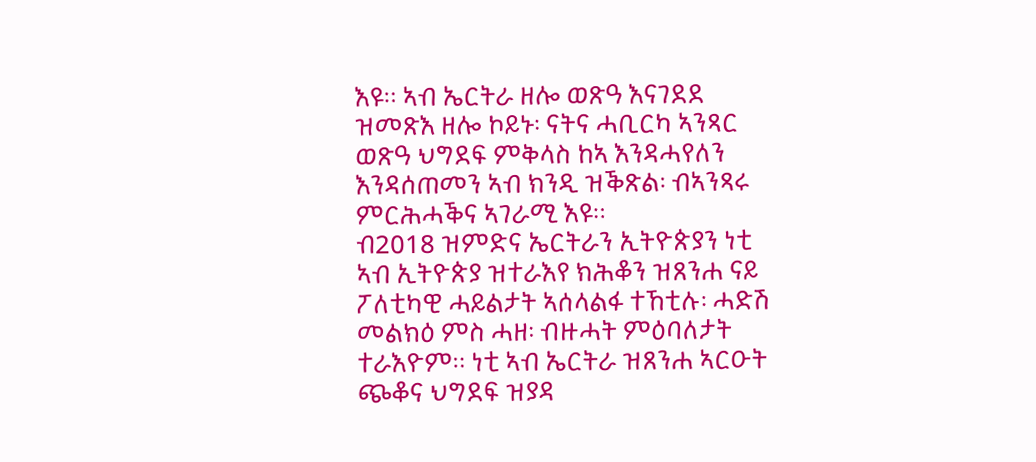እዩ። ኣብ ኤርትራ ዘሎ ወጽዓ እናገደደ ዝመጽእ ዘሎ ኮይኑ፡ ናትና ሓቢርካ ኣንጻር ወጽዓ ህግደፍ ምቅላስ ከኣ እንዳሓየለን እንዳሰጠመን ኣብ ክንዲ ዝቕጽል፡ ብኣንጻሩ ምርሕሓቕና ኣገራሚ እዩ።
ብ2018 ዝምድና ኤርትራን ኢትዮጵያን ነቲ ኣብ ኢትዮጵያ ዝተራእየ ክሕቆን ዝጸንሐ ናይ ፖለቲካዊ ሓይልታት ኣሰላልፋ ተኸቲሉ፡ ሓድሽ መልክዕ ምስ ሓዘ፡ ብዙሓት ምዕባለታት ተራእዮም። ነቲ ኣብ ኤርትራ ዝጸንሐ ኣርዑት ጭቆና ህግደፍ ዝያዳ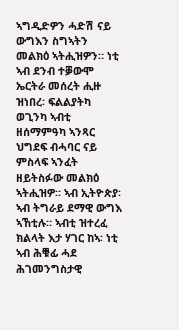ኣግዲድዎን ሓድሽ ናይ ውግእን ስግኣትን መልክዕ ኣትሒዝዎን። ነቲ ኣብ ደንብ ተቓውሞ ኤርትራ መሰረት ሒዙ ዝነበረ፡ ፍልልያትካ ወጊንካ ኣብቲ ዘሰማምዓካ ኣንጻር ህግደፍ ብሓባር ናይ ምስላፍ ኣንፈት ዘይትስፉው መልክዕ ኣትሒዝዎ። ኣብ ኢትዮጵያ፡ ኣብ ትግራይ ደማዊ ውግእ ኣኸቲሉ። ኣብቲ ዝተረፈ ክልላት እታ ሃገር ከኣ፡ ነቲ ኣብ ሕቑፊ ሓደ ሕገመንግስታዊ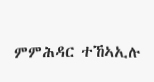ምምሕዳር ተኸኣኢሉ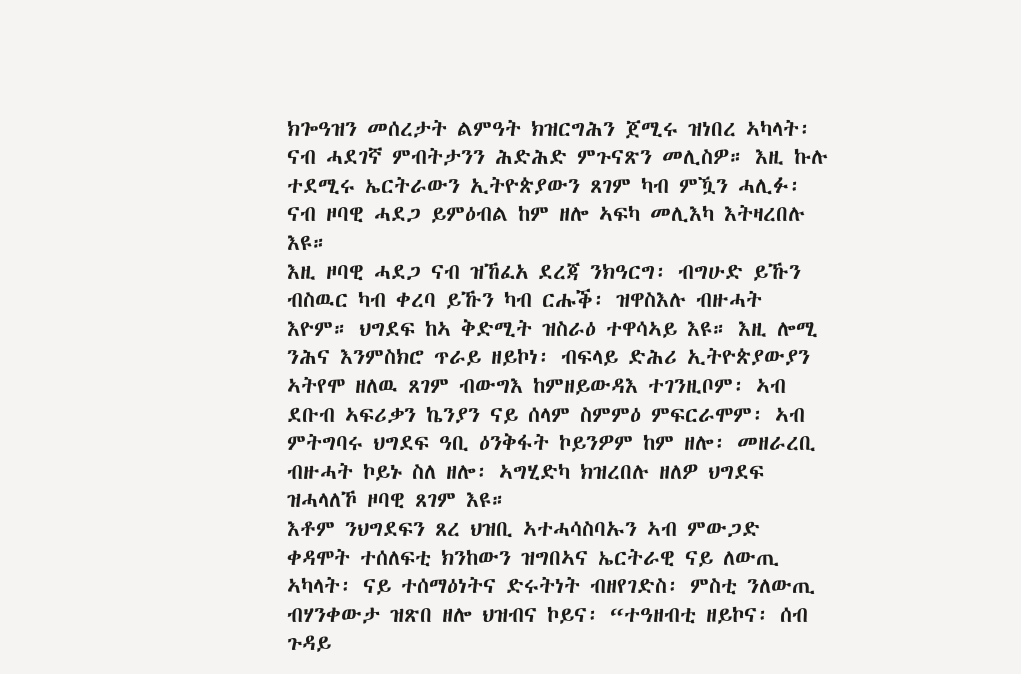ክጐዓዝን መሰረታት ልምዓት ክዝርግሕን ጀሚሩ ዝነበረ ኣካላት፡ ናብ ሓደገኛ ምብትታንን ሕድሕድ ምጉናጽን መሊስዎ። እዚ ኩሉ ተደሚሩ ኤርትራውን ኢትዮጵያውን ጸገም ካብ ምዃን ሓሊፉ፡ ናብ ዞባዊ ሓደጋ ይምዕብል ከም ዘሎ ኣፍካ መሊእካ እትዛረበሉ እዩ።
እዚ ዞባዊ ሓደጋ ናብ ዝኸፈአ ደረጃ ንክዓርግ፡ ብግሁድ ይኹን ብስዉር ካብ ቀረባ ይኹን ካብ ርሑቕ፡ ዝዋስእሉ ብዙሓት እዮም። ህግደፍ ከኣ ቅድሚት ዝስራዕ ተዋሳኣይ እዩ። እዚ ሎሚ ንሕና እንምስክሮ ጥራይ ዘይኮነ፡ ብፍላይ ድሕሪ ኢትዮጵያውያን ኣትየሞ ዘለዉ ጸገም ብውግእ ከምዘይውዳእ ተገንዚቦም፡ ኣብ ደቡብ ኣፍሪቃን ኬንያን ናይ ሰላም ስምምዕ ምፍርራሞም፡ ኣብ ምትግባሩ ህግደፍ ዓቢ ዕንቅፋት ኮይንዎም ከም ዘሎ፡ መዘራረቢ ብዙሓት ኮይኑ ስለ ዘሎ፡ ኣግሂድካ ክዝረበሉ ዘለዎ ህግደፍ ዝሓላለኾ ዞባዊ ጸገም እዩ።
እቶም ንህግደፍን ጸረ ህዝቢ ኣተሓሳስባኡን ኣብ ምውጋድ ቀዳሞት ተሰለፍቲ ክንከውን ዝግበኣና ኤርትራዊ ናይ ለውጢ ኣካላት፡ ናይ ተሰማዕነትና ድሩትነት ብዘየገድስ፡ ምስቲ ንለውጢ ብሃንቀውታ ዝጽበ ዘሎ ህዝብና ኮይና፡ “ተዓዘብቲ ዘይኮና፡ ሰብ ጉዳይ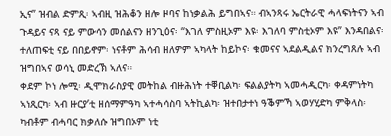ኢና” ዝብል ድምጺ፡ ኣብዚ ዝሕቆን ዘሎ ዞባና ከነቃልሕ ይግበኣና። ብኣንጻሩ ኤርትራዊ ሓላፍነትናን ኣብ ጉዳይና ናጻ ናይ ምውሳን መሰልናን ዘንጊዕና፡ “እገለ ምስዚኦም እዩ፡ እገለባ ምስቲኦም እዩ” እንዳበልና፡ ተለጠፍቲ ናይ በበይኖም፡ ነናቶም ሕሳብ ዘለዎም ኣካላት ከይኮና፡ ቁመናና ኣደልዲልና ክንረግጸሉ ኣብ ዝግበኣና ወሳኒ መድረኽ ኣለና።
ቀደም ኮነ ሎሚ፡ ዲሞክራስያዊ መትከል ብዙሕነት ተቐቢልካ፡ ፍልልያትካ ኣመሓዲርካ፡ ቀዳምነትካ ኣነጺርካ፡ ኣብ ዙርያ’ቲ ዘሰማምዓካ ኣተሓሳስባ ኣትኪልካ፡ ዝተበታተነ ዓቕምኻ ኣወሃሂድካ ምቅላስ፡ ካብቶም ብሓባር ክቃለሱ ዝግበኦም ነቲ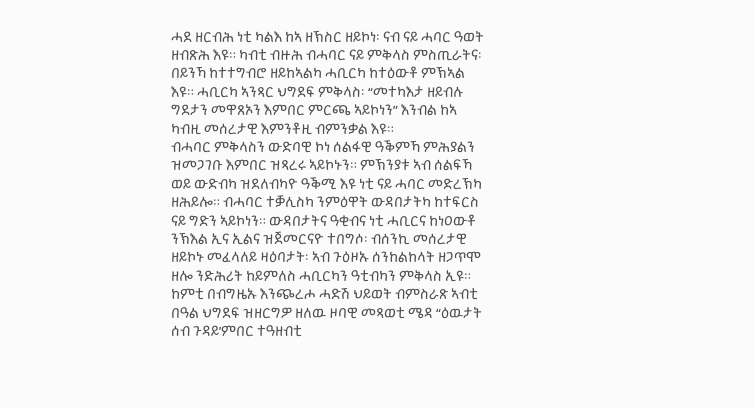ሓደ ዘርብሕ ነቲ ካልእ ከኣ ዘኽስር ዘይኮነ፡ ናብ ናይ ሓባር ዓወት ዘብጽሕ እዩ። ካብቲ ብዙሕ ብሓባር ናይ ምቅላስ ምስጢራትና፡ በይንኻ ከተተግብሮ ዘይከኣልካ ሓቢርካ ከተዕውቶ ምኽኣል እዩ። ሓቢርካ ኣንጻር ህግደፍ ምቅላስ፡ “መተካእታ ዘይብሉ ግደታን መዋጸኦን እምበር ምርጫ ኣይኮነን” እንብል ከኣ ካብዚ መሰረታዊ እምንቶዚ ብምንቃል እዩ።
ብሓባር ምቅላስን ውድባዊ ኮነ ሰልፋዊ ዓቕምኻ ምሕያልን ዝመጋገቡ እምበር ዝጻረሩ ኣይኮኑን። ምኽንያቱ ኣብ ሰልፍኻ ወይ ውድብካ ዝደለብካዮ ዓቕሚ እዩ ነቲ ናይ ሓባር መድረኽካ ዘሕይሎ። ብሓባር ተቓሊስካ ንምዕዋት ውዳበታትካ ከተፍርስ ናይ ግድን ኣይኮነን። ውዳበታትና ዓቂብና ነቲ ሓቢርና ከነዐውቶ ንኽእል ኢና ኢልና ዝጀመርናዮ ተበግሶ፡ ብሰንኪ መሰረታዊ ዘይኮኑ መፈላለይ ዛዕባታት፡ ኣብ ጉዕዞኡ ሰንከልከላት ዘጋጥሞ ዘሎ ንድሕሪት ከይምለስ ሓቢርካን ዓቲብካን ምቅላስ ኢዩ። ከምቲ በብግዜኡ እንጭረሖ ሓድሽ ህይወት ብምስራጽ ኣብቲ በዓል ህግደፍ ዝዘርግዎ ዘለዉ ዞባዊ መጻወቲ ሜዳ “ዕዉታት ሰብ ጉዳይ’ምበር ተዓዘብቲ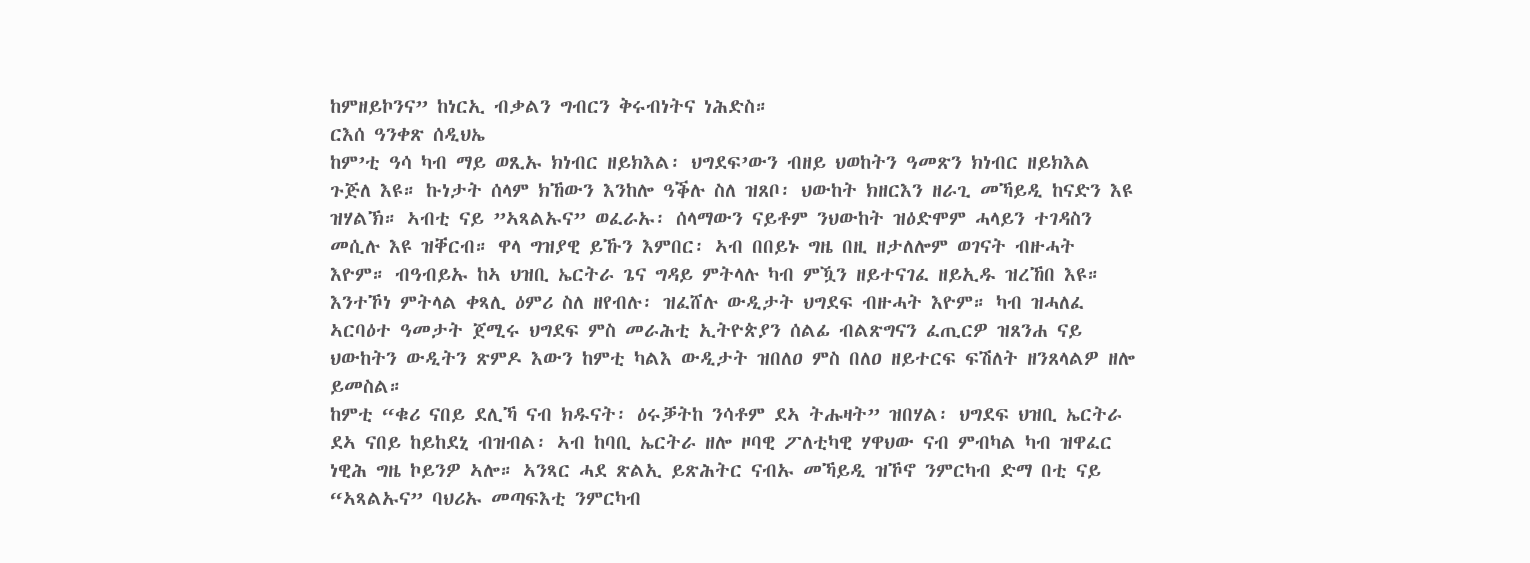ከምዘይኮንና” ከነርኢ ብቃልን ግብርን ቅሩብነትና ነሕድስ።
ርእሰ ዓንቀጽ ሰዲህኤ
ከም’ቲ ዓሳ ካብ ማይ ወጺኡ ክነብር ዘይክእል፡ ህግደፍ’ውን ብዘይ ህወከትን ዓመጽን ክነብር ዘይክእል ጉጅለ እዩ። ኩነታት ሰላም ክኸውን እንከሎ ዓቕሉ ስለ ዝጸቦ፡ ህውከት ክዘርእን ዘራጊ መኻይዲ ከናድን እዩ ዝሃልኽ። ኣብቲ ናይ ”ኣጻልኡና” ወፈራኡ፡ ሰላማውን ናይቶም ንህውከት ዝዕድሞም ሓላይን ተገዳስን መሲሉ እዩ ዝቐርብ። ዋላ ግዝያዊ ይኹን እምበር፡ ኣብ በበይኑ ግዜ በዚ ዘታለሎም ወገናት ብዙሓት እዮም። ብዓብይኡ ከኣ ህዝቢ ኤርትራ ጌና ግዳይ ምትላሉ ካብ ምዃን ዘይተናገፈ ዘይኢዱ ዝረኸበ እዩ። እንተኾነ ምትላል ቀጻሊ ዕምሪ ስለ ዘየብሉ፡ ዝፈሸሉ ውዲታት ህግደፍ ብዙሓት እዮም። ካብ ዝሓለፈ ኣርባዕተ ዓመታት ጀሚሩ ህግደፍ ምስ መራሕቲ ኢትዮጵያን ሰልፊ ብልጽግናን ፈጢርዎ ዝጸንሐ ናይ ህውከትን ውዲትን ጽምዶ እውን ከምቲ ካልእ ውዲታት ዝበለዐ ምስ በለዐ ዘይተርፍ ፍሽለት ዘንጸላልዎ ዘሎ ይመስል።
ከምቲ “ቁሪ ናበይ ደሊኻ ናብ ክዱናት፡ ዕሩቓትከ ንሳቶም ደኣ ትሑዛት” ዝበሃል፡ ህግደፍ ህዝቢ ኤርትራ ደኣ ናበይ ከይከደኒ ብዝብል፡ ኣብ ከባቢ ኤርትራ ዘሎ ዞባዊ ፖለቲካዊ ሃዋህው ናብ ምብካል ካብ ዝዋፈር ነዊሕ ግዜ ኮይንዎ ኣሎ። ኣንጻር ሓደ ጽልኢ ይጽሕትር ናብኡ መኻይዲ ዝኾኖ ንምርካብ ድማ በቲ ናይ “ኣጻልኡና” ባህሪኡ መጣፍእቲ ንምርካብ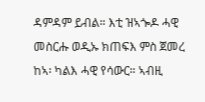ዳምዳም ይብል። እቲ ዝኣጐዶ ሓዊ መስርሑ ወዲኡ ክጠፍእ ምስ ጀመረ ከኣ፡ ካልእ ሓዊ የሳውር። ኣብዚ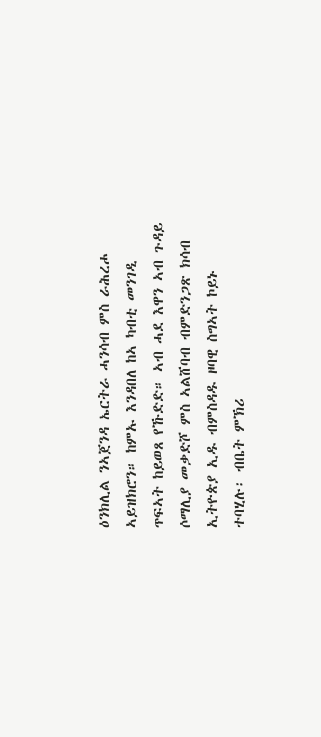ዕንክሊል ንኣጀንዳ ኤርትራ ሓንሳብ ምስ ራሕረሖ ኣይዝክሮን። ከምኡ እንዳበለ ከኣ ካብቲ መንገዲ ጥፍኣት ከይወጸ የኹድድ። ኣብ ሓደ እዋን ኣብ ጉዳይ ሶማሊያ መቃድሾ ምስ ኣልሸባብ ብምድንጋጽ ክሳብ ኢትዮጵያ ኢዱ ብምስዳዱ ዞባዊ ስግኣት ኮይኑ ተባሂሉ፡ ብቤት ምኽሪ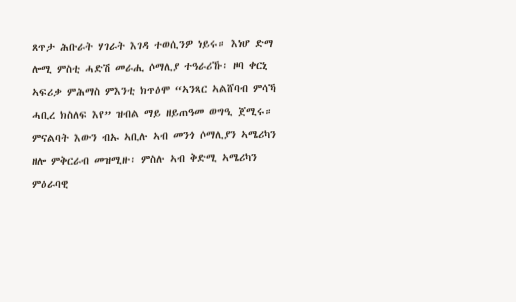ጸጥታ ሕቡራት ሃገራት እገዳ ተወሲንዎ ነይሩ። እነሆ ድማ ሎሚ ምስቲ ሓድሽ መራሒ ሶማሊያ ተዓራሪኹ፡ ዞባ ቀርኒ ኣፍሪቃ ምሕማስ ምእንቲ ክጥዕሞ “ኣንጻር ኣልሸባብ ምሳኻ ሓቢረ ክስለፍ እየ” ዝብል ማይ ዘይጠዓመ ወግዒ ጀሚሩ። ምናልባት እውን ብኡ ኣቢሉ ኣብ መንጎ ሶማሊያን ኣሜሪካን ዘሎ ምቅርራብ መዝሚዙ፡ ምስሉ ኣብ ቅድሚ ኣሜሪካን ምዕራባዊ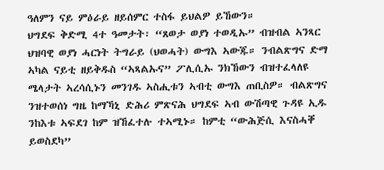ዓለምን ናይ ምዕራይ ዘይሰምር ተስፋ ይህልዎ ይኸውን።
ህግደፍ ቅድሚ 4ተ ዓመታት፡ “ጸወታ ወያነ ተወዲኡ” ብዝብል ኣንጻር ህዝባዊ ወያነ ሓርነት ትግራይ (ህወሓት) ውግእ ኣውጁ። ንብልጽግና ድማ ኣካል ናይቲ ዘይቅዱስ “ኣጻልኡና” ፖሊሲኡ ንክኸውን ብዝተፈላለዩ ሜላታት ኣረሳሲኑን መንገዱ ኣስሒቱን ኣብቲ ውግእ ጠቢስዎ። ብልጽግና ንዝተወሰነ ግዜ ከማኻኒ ድሕሪ ምጽናሕ ህግደፍ ኣብ ውሽጣዊ ጉዳዩ ኢዱ ንከእቱ ኣፍደገ ከም ዝኸፈተሉ ተኣሚኑ። ከምቲ “ውሕጅሲ እናስሓቐ ይወስደካ”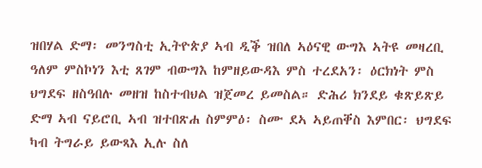ዝበሃል ድማ፡ መንግስቲ ኢትዮጵያ ኣብ ዲቕ ዝበለ ኣዕናዊ ውግእ ኣትዩ መዛረቢ ዓለም ምስኮነን እቲ ጸገም ብውግእ ከምዘይውዳእ ምስ ተረደአን፡ ዕርክነት ምስ ህግደፍ ዘስዓበሉ መዘዝ ከስተብህል ዝጀመረ ይመስል። ድሕሪ ክንደይ ቁጽይጽይ ድማ ኣብ ናይሮቢ ኣብ ዝተበጽሐ ስምምዕ፡ ስሙ ደኣ ኣይጠቐስ እምበር፡ ህግደፍ ካብ ትግራይ ይውጻእ ኢሉ ስለ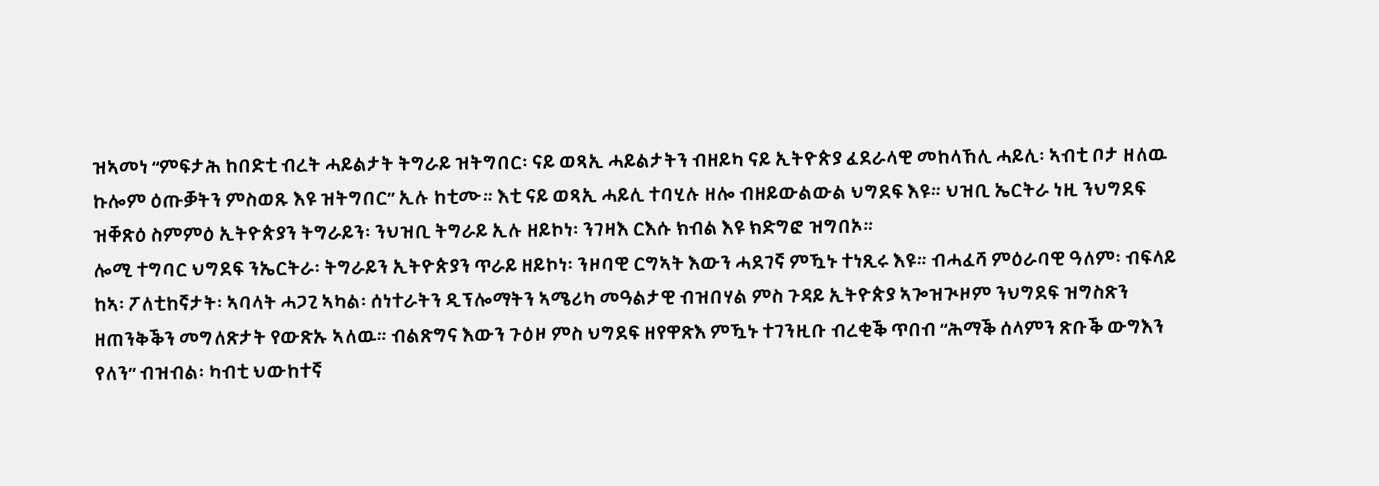ዝኣመነ “ምፍታሕ ከበድቲ ብረት ሓይልታት ትግራይ ዝትግበር፡ ናይ ወጻኢ ሓይልታትን ብዘይካ ናይ ኢትዮጵያ ፈደራላዊ መከላኸሊ ሓይሊ፡ ኣብቲ ቦታ ዘለዉ ኩሎም ዕጡቓትን ምስወጹ እዩ ዝትግበር” ኢሉ ከቲሙ። እቲ ናይ ወጻኢ ሓይሊ ተባሂሉ ዘሎ ብዘይውልውል ህግደፍ እዩ። ህዝቢ ኤርትራ ነዚ ንህግደፍ ዝቐጽዕ ስምምዕ ኢትዮጵያን ትግራይን፡ ንህዝቢ ትግራይ ኢሉ ዘይኮነ፡ ንገዛእ ርእሱ ክብል እዩ ክድግፎ ዝግበኦ።
ሎሚ ተግባር ህግደፍ ንኤርትራ፡ ትግራይን ኢትዮጵያን ጥራይ ዘይኮነ፡ ንዞባዊ ርግኣት እውን ሓደገኛ ምዃኑ ተነጺሩ እዩ። ብሓፈሻ ምዕራባዊ ዓለም፡ ብፍላይ ከኣ፡ ፖለቲከኛታት፡ ኣባላት ሓጋጊ ኣካል፡ ሰነተራትን ዲፕሎማትን ኣሜሪካ መዓልታዊ ብዝበሃል ምስ ጉዳይ ኢትዮጵያ ኣጐዝጒዞም ንህግደፍ ዝግስጽን ዘጠንቅቕን መግለጽታት የውጽኡ ኣለዉ። ብልጽግና እውን ጉዕዞ ምስ ህግደፍ ዘየዋጽእ ምዃኑ ተገንዚቡ ብረቂቕ ጥበብ “ሕማቕ ሰላምን ጽቡቕ ውግእን የለን” ብዝብል፡ ካብቲ ህውከተኛ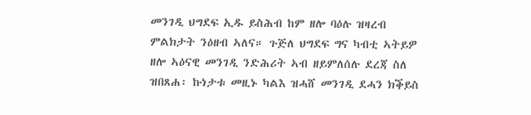መንገዲ ህግደፍ ኢዱ ይስሕብ ከም ዘሎ ባዕሉ ዝዛረብ ምልክታት ንዕዘብ ኣለና። ጉጅለ ህግደፍ ግና ካብቲ ኣትይዎ ዘሎ ኣዕናዊ መንገዲ ንድሕሪት ኣብ ዘይምለሰሉ ደረጃ ስለ ዝበጸሐ፡ ኩነታቱ መዚኑ ካልእ ዝሓሸ መንገዲ ደሓን ክቕይስ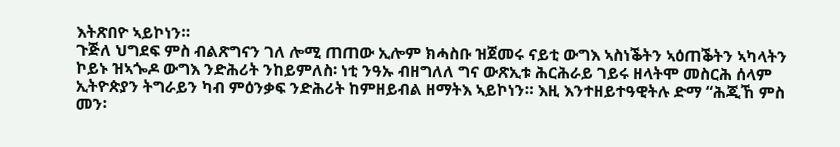እትጽበዮ ኣይኮነን።
ጉጅለ ህግደፍ ምስ ብልጽግናን ገለ ሎሚ ጠጠው ኢሎም ክሓስቡ ዝጀመሩ ናይቲ ውግእ ኣስነቕትን ኣዕጠቕትን ኣካላትን ኮይኑ ዝኣጐዶ ውግእ ንድሕሪት ንከይምለስ፡ ነቲ ንዓኡ ብዘግለለ ግና ውጽኢቱ ሕርሕራይ ገይሩ ዘላትሞ መስርሕ ሰላም ኢትዮጵያን ትግራይን ካብ ምዕንቃፍ ንድሕሪት ከምዘይብል ዘማትእ ኣይኮነን። እዚ እንተዘይተዓዊትሉ ድማ “ሕጂኸ ምስ መን፡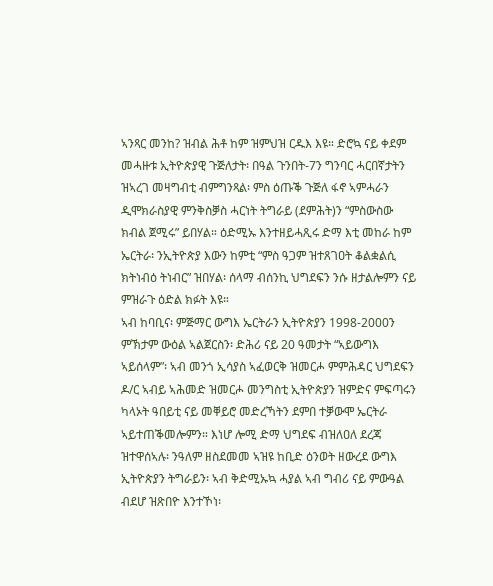ኣንጻር መንከ? ዝብል ሕቶ ከም ዝምህዝ ርዱእ እዩ። ድሮኳ ናይ ቀደም መሓዙቱ ኢትዮጵያዊ ጉጅለታት፡ በዓል ጉንበት-7ን ግንባር ሓርበኛታትን ዝኣረገ መዛግብቲ ብምግንጻል፡ ምስ ዕጡቕ ጉጅለ ፋኖ ኣምሓራን ዲሞክራስያዊ ምንቅስቓስ ሓርነት ትግራይ (ደምሕት)ን “ምስውስው ክብል ጀሚሩ” ይበሃል። ዕድሚኡ እንተዘይሓጺሩ ድማ እቲ መከራ ከም ኤርትራ፡ ንኢትዮጵያ እውን ከምቲ “ምስ ዓጋም ዝተጸገዐት ቆልቋልሲ ክትነብዕ ትነብር” ዝበሃል፡ ሰላማ ብሰንኪ ህግደፍን ንሱ ዘታልሎምን ናይ ምዝራጉ ዕድል ክፉት እዩ።
ኣብ ከባቢና፡ ምጅማር ውግእ ኤርትራን ኢትዮጵያን 1998-2000ን ምኽታም ውዕል ኣልጀርስን፡ ድሕሪ ናይ 20 ዓመታት “ኣይውግእ ኣይሰላም”፡ ኣብ መንጎ ኢሳያስ ኣፈወርቅ ዝመርሖ ምምሕዳር ህግደፍን ዶ/ር ኣብይ ኣሕመድ ዝመርሖ መንግስቲ ኢትዮጵያን ዝምድና ምፍጣሩን ካላኦት ዓበይቲ ናይ መቐይሮ መድረኻትን ደምበ ተቓውሞ ኤርትራ ኣይተጠቕመሎምን። እነሆ ሎሚ ድማ ህግደፍ ብዝለዐለ ደረጃ ዝተዋሰኣሉ፡ ንዓለም ዘስደመመ ኣዝዩ ከቢድ ዕንወት ዘውረደ ውግእ ኢትዮጵያን ትግራይን፡ ኣብ ቅድሚኡኳ ሓያል ኣብ ግብሪ ናይ ምውዓል ብደሆ ዝጽበዮ እንተኾነ፡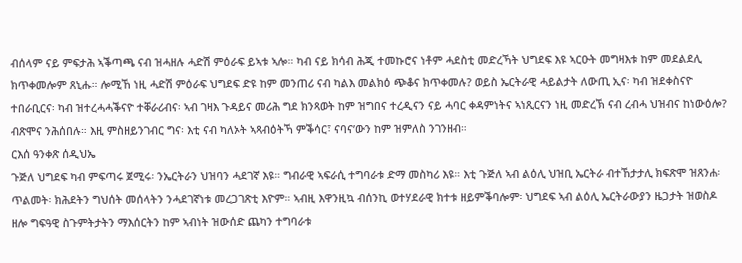ብሰላም ናይ ምፍታሕ ኣቕጣጫ ናብ ዝሓዘሉ ሓድሽ ምዕራፍ ይኣቱ ኣሎ። ካብ ናይ ክሳብ ሕጂ ተመኩሮና ነቶም ሓደስቲ መድረኻት ህግደፍ እዩ ኣርዑት መግዛእቱ ከም መደልደሊ ክጥቀመሎም ጸኒሑ። ሎሚኸ ነዚ ሓድሽ ምዕራፍ ህግደፍ ድዩ ከም መንጠሪ ናብ ካልእ መልክዕ ጭቆና ክጥቀመሉ? ወይስ ኤርትራዊ ሓይልታት ለውጢ ኢና፡ ካብ ዝደቀስናዮ ተበራቢርና፡ ካብ ዝተረሓሓቕናዮ ተቐራሪብና፡ ኣብ ገዛእ ጉዳይና መሪሕ ግደ ክንጻወት ከም ዝግበና ተረዲናን ናይ ሓባር ቀዳምነትና ኣነጺርናን ነዚ መድረኽ ናብ ረብሓ ህዝብና ከነውዕሎ? ብጽሞና ንሕሰበሉ። እዚ ምስዘይንገብር ግና፡ እቲ ናብ ካለኦት ኣጻብዕትኻ ምቕሳር፣ ናባና’ውን ከም ዝምለስ ንገንዘብ።
ርእሰ ዓንቀጽ ሰዲህኤ
ጉጅለ ህግደፍ ካብ ምፍጣሩ ጀሚሩ፡ ንኤርትራን ህዝባን ሓደገኛ እዩ። ግብራዊ ኣፍራሲ ተግባራቱ ድማ መስካሪ እዩ። እቲ ጉጅለ ኣብ ልዕሊ ህዝቢ ኤርትራ ብተኸታታሊ ክፍጽሞ ዝጸንሐ፡ ጥልመት፡ ክሕደትን ግህሰት መሰላትን ንሓደገኛነቱ መረጋገጽቲ እዮም። ኣብዚ እዋንዚኳ ብሰንኪ ወተሃደራዊ ክተቱ ዘይምቕባሎም፡ ህግደፍ ኣብ ልዕሊ ኤርትራውያን ዜጋታት ዝወስዶ ዘሎ ግፍዓዊ ስጉምትታትን ማእሰርትን ከም ኣብነት ዝውሰድ ጨካን ተግባራቱ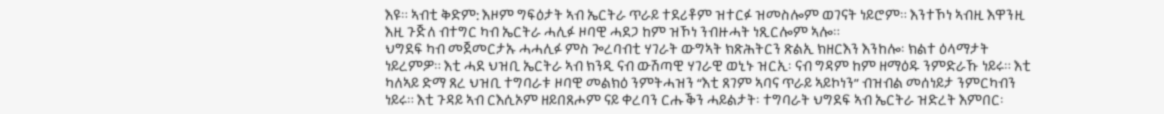እዩ። ኣብቲ ቅድም: እዞም ግፍዕታት ኣብ ኤርትራ ጥራይ ተደሪቶም ዝተርፉ ዝመስሎም ወገናት ነይሮም። እንተኾነ ኣብዚ እዋንዚ እዚ ጉጅለ ብተግር ካብ ኤርትራ ሓሊፉ ዞባዊ ሓደጋ ከም ዝኾነ ንብዙሓት ነጺርሎም ኣሎ።
ህግደፍ ካብ መጀመርታኡ ሓሓሊፉ ምስ ጐረባብቲ ሃገራት ውግኣት ክጽሕትርን ጽልኢ ክዘርእን እንከሎ፡ ክልተ ዕላማታት ነይረምዎ። እቲ ሓደ ህዝቢ ኤርትራ ኣብ ክንዲ ናብ ውሽጣዊ ሃገራዊ ወኒኑ ዝርኢ፡ ናብ ግዳም ከም ዘማዕዱ ንምድራኹ ነይሩ። እቲ ካለኣይ ድማ ጸረ ህዝቢ ተግባራቱ ዞባዊ መልክዕ ንምትሓዝን “እቲ ጸገም ኣባና ጥራይ ኣይኮነን” ብዝብል መሰነይታ ንምርካብን ነይሩ። እቲ ጉዳይ ኣብ ርእሲኦም ዘይበጸሖም ናይ ቀረባን ርሑቕን ሓይልታት፡ ተግባራት ህግደፍ ኣብ ኤርትራ ዝድረት እምበር፡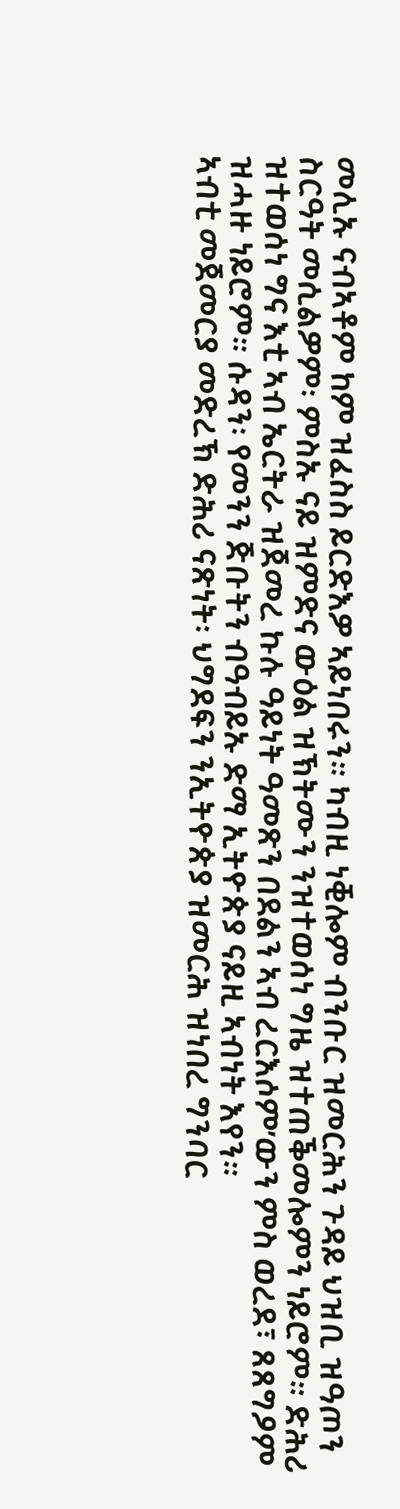መሊኡ ናብኣቶም ከም ዝፈስስ ይርድእዎ ኣይነበሩን። ካብዚ ነቒሎም ብንቡር ዝመርሕን ጉዳይ ህዝቢ ዝዓጦን ስርዓት መሲልዎም፡ ምስኡ ናይ ዝምድና ውዕል ዝኽትሙን ንዝተወሰነ ግዜ ዝተጠቕመሎምን ነይሮም። ድሕሪ ዝተወሰነ ግና እቲ ኣብ ኤርትራ ዝጀመረ ኩሉ ዓይነት ዓመጽን በደልን ኣብ ረርእሶም’ውን ምስ ወረደ፣ ጸጸግዖም ዝሓዙ ነይሮም። ሱዳን፡ የመንን ጅቡትን ብዓብይኡ ድማ ኢትዮጵያ ናይዚ ኣብነት እየን።
ኣብቲ መጀመርያ መድረኽ ድሕሪ ናጽነት፡ ህግደፍን ንኢትዮጵያ ዝመርሕ ዝነበረ ግንባር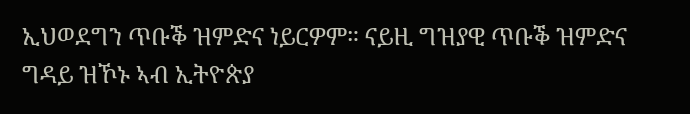ኢህወደግን ጥቡቕ ዝምድና ነይርዎም። ናይዚ ግዝያዊ ጥቡቕ ዝምድና ግዳይ ዝኾኑ ኣብ ኢትዮጵያ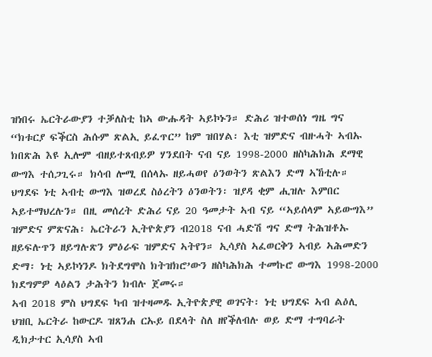ዝነበሩ ኤርትራውያን ተቓለስቲ ከኣ ውሑዳት ኣይኮኑን። ድሕሪ ዝተወሰነ ግዜ ግና “ክቱርያ ፍቕርስ ሕሱም ጽልኢ ይፈጥር” ከም ዝበሃል፡ እቲ ዝምድና ብዙሓት ኣብኡ ክበጽሕ እዩ ኢሎም ብዘይተጸብይዎ ሃንደበት ናብ ናይ 1998-2000 ዘስካሕክሕ ደማዊ ውግእ ተሰጋጊሩ። ክሳብ ሎሚ በሰላኡ ዘይሓወየ ዕንወትን ጽልእን ድማ ኣኸቲሉ። ህግደፍ ነቲ ኣብቲ ውግእ ዝወረደ ስዕረትን ዕንወትን፡ ዝያዳ ቂም ሒዝሉ እምበር ኣይተማህረሉን። በዚ መሰረት ድሕሪ ናይ 20 ዓመታት ኣብ ናይ “ኣይሰላም ኣይውግእ” ዝምድና ምጽናሕ፡ ኤርትራን ኢትዮጵያን ብ2018 ናብ ሓድሽ ግና ድማ ትሕዝቶኡ ዘይፍሉጥን ዘይግሉጽን ምዕራፍ ዝምድና ኣትየን። ኢሳያስ ኣፈወርቅን ኣብይ ኣሕመድን ድማ፡ ነቲ ኣይኮነንዶ ክትደግሞስ ክትዝክሮ’ውን ዘስካሕክሕ ተመኩሮ ውግእ 1998-2000 ክደግምዎ ላዕልን ታሕትን ክብሉ ጀመሩ።
ኣብ 2018 ምስ ህግደፍ ካብ ዝተዛመዱ ኢትዮጵያዊ ወገናት፡ ነቲ ህግደፍ ኣብ ልዕሊ ህዝቢ ኤርትራ ከውርዶ ዝጸንሐ ርኡይ በደላት ስለ ዘየቕለብሉ ወይ ድማ ተግባራት ዲክታተር ኢሳያስ ኣብ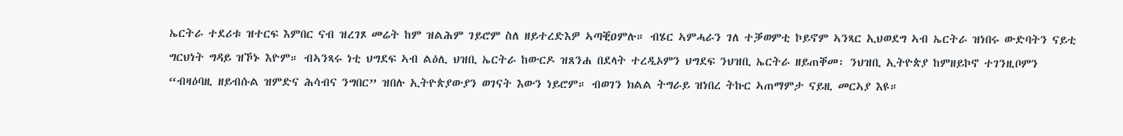ኤርትራ ተደሪቱ ዝተርፍ እምበር ናብ ዝረገጾ መሬት ከም ዝልሕም ገይሮም ስለ ዘይተረድእዎ ኣጣቒዐምሉ። ብሄር ኣምሓራን ገለ ተቓወምቲ ኮይኖም ኣንጻር ኢህወደግ ኣብ ኤርትራ ዝነበሩ ውድባትን ናይቲ ግርህነት ግዳይ ዝኾኑ እዮም። ብኣንጻሩ ነቲ ህግደፍ ኣብ ልዕሊ ህዝቢ ኤርትራ ከውርዶ ዝጸንሐ በደላት ተረዲኦምን ህግደፍ ንህዝቢ ኤርትራ ዘይጠቐመ፡ ንህዝቢ ኢትዮጵያ ከምዘይኮኖ ተገንዚቦምን “ብዛዕባዚ ዘይብሱል ዝምድና ሕሳብና ንግበር” ዝበሉ ኢትዮጵያውያን ወገናት እውን ነይሮም። ብወገን ክልል ትግራይ ዝነበረ ትኩር ኣጠማምታ ናይዚ መርኣያ እዩ።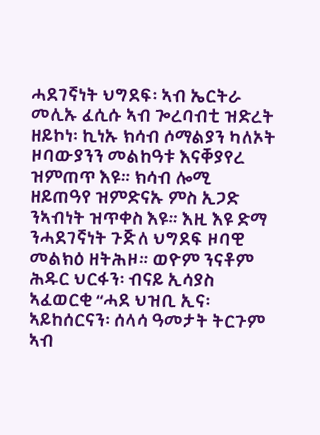ሓደገኛነት ህግደፍ፡ ኣብ ኤርትራ መሊኡ ፈሲሱ ኣብ ጐረባብቲ ዝድረት ዘይኮነ፡ ኪነኡ ክሳብ ሶማልያን ካለኦት ዞባውያንን መልከዓቱ እናቐያየረ ዝምጠጥ እዩ። ክሳብ ሎሚ ዘይጠዓየ ዝምድናኡ ምስ ኢጋድ ንኣብነት ዝጥቀስ እዩ። እዚ እዩ ድማ ንሓደገኛነት ጉጅለ ህግደፍ ዞባዊ መልክዕ ዘትሕዞ። ወዮም ንናቶም ሕዱር ህርፋን፡ ብናይ ኢሳያስ ኣፈወርቂ “ሓደ ህዝቢ ኢና፡ ኣይከሰርናን፡ ሰላሳ ዓመታት ትርጉም ኣብ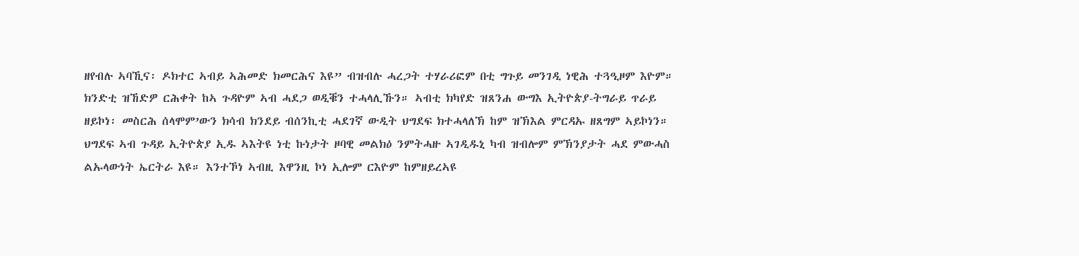ዘየብሉ ኣባኺና፡ ዶክተር ኣብይ ኣሕመድ ክመርሕና እዩ” ብዝብሉ ሓረጋት ተሃራሪፎም በቲ ግጉይ መንገዲ ነዊሕ ተጓዒዞም እዮም። ክንድቲ ዝኸድዎ ርሕቀት ከኣ ጉዳዮም ኣብ ሓደጋ ወዲቑን ተሓላሊኹን። ኣብቲ ክካየድ ዝጸንሐ ውግእ ኢትዮጵያ-ትግራይ ጥራይ ዘይኮነ፡ መስርሕ ሰላሞም’ውን ክሳብ ክንደይ ብሰንኪቲ ሓደገኛ ውዲት ህግደፍ ክተሓላለኽ ከም ዝኽእል ምርዳኡ ዘጸግም ኣይኮነን።
ህግደፍ ኣብ ጉዳይ ኢትዮጵያ ኢዱ ኣእትዩ ነቲ ኩነታት ዞባዊ መልክዕ ንምትሓዙ ኣገዲዱኒ ካብ ዝብሎም ምኽንያታት ሓደ ምውሓስ ልኡላውነት ኤርትራ እዩ። እንተኾነ ኣብዚ እዋንዚ ኮነ ኢሎም ርእዮም ከምዘይረኣዩ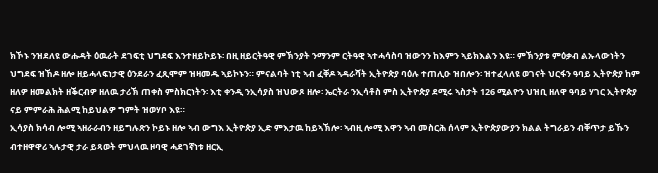ክኾኑ ንዝደለዩ ውሑዳት ዕዉራት ደገፍቲ ህግደፍ እንተዘይኮይኑ፡ በዚ ዘይርትዓዊ ምኽንያት ንማንም ርትዓዊ ኣተሓሳስባ ዝውንን ከእምን ኣይክእልን እዩ። ምኽንያቱ ምዕቃብ ልኡላውነትን ህግደፍ ዝኸዶ ዘሎ ዘይሓላፍነታዊ ዕንደራን ፈጺሞም ዝዛመዱ ኣይኮኑን። ምናልባት ነቲ ኣብ ፈቐዶ ኣዳራሻት ኢትዮጵያ ባዕሉ ተጠሊዑ ዝበሎን፡ ዝተፈላለዩ ወገናት ህርፋን ዓባይ ኢትዮጵያ ከም ዘለዎ ዘመልክት ዘቕርብዎ ዘለዉ ታሪኽ ጠቀስ ምስክርነትን፡ እቲ ቀንዲ ንኢሳያስ ዝህውጾ ዘሎ፡ ኤርትራ ንኢሳቶስ ምስ ኢትዮጵያ ደሚሩ ኣስታት 126 ሚልዮን ህዝቢ ዘለዋ ዓባይ ሃገር ኢትዮጵያ ናይ ምምራሕ ሕልሚ ከይህልዎ ግምት ዝወሃቦ እዩ።
ኢሳያስ ክሳብ ሎሚ ኣዘራራብን ዘይግሉጽን ኮይኑ ዘሎ ኣብ ውግእ ኢትዮጵያ ኢድ ምእታዉ ከይኣኽሎ፡ ኣብዚ ሎሚ እዋን ኣብ መስርሕ ሰላም ኢትዮጵያውያን ክልል ትግራይን ብቐጥታ ይኹን ብተዘዋዋሪ ኣሉታዊ ታራ ይጻወት ምህላዉ ዞባዊ ሓደገኛነቱ ዘርኢ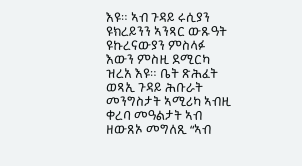እዩ። ኣብ ጉዳይ ሩሲያን ዩክረይንን ኣንጻር ውጹዓት ዩኩረናውያን ምስላፉ እውን ምስዚ ደሚርካ ዝረአ እዩ። ቤት ጽሕፈት ወጻኢ ጉዳይ ሕቡራት መንግስታት ኣሚሪካ ኣብዚ ቀረባ መዓልታት ኣብ ዘውጸኦ መግለጺ “ኣብ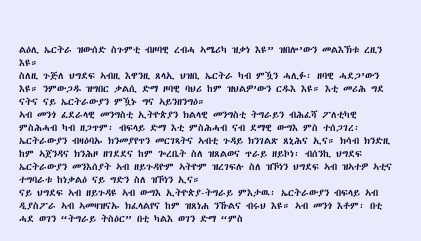ልዕሊ ኤርትራ ዝውሰድ ስጉምቲ ብዞባዊ ረብሓ ኣሜሪካ ዝቃነ እዩ” ዝበሎ’ውን መልእኽቱ ረዚን እዩ።
ስለዚ ጉጅለ ህግደፍ ኣብዚ እዋንዚ ጸላኢ ህዝቢ ኤርትራ ካብ ምዃን ሓሊፉ፡ ዘባዊ ሓደጋ’ውን እዩ። ንምውጋዱ ዝግበር ቃልሲ ድማ ዞባዊ ባህሪ ከም ዝህልዎ’ውን ርዱእ እዩ። እቲ መሪሕ ግደ ናትና ናይ ኤርትራውያን ምዃኑ ግና ኣይንዘንግዕ።
ኣብ መንጎ ፈደራላዊ መንግስቲ ኢትዮጵያን ክልላዊ መንግስቲ ትግራይን ብሕፈሻ ፖለቲካዊ ምስሕሓብ ካብ ዘጋጥም፡ ብፍላይ ድማ እቲ ምስሕሓብ ናብ ደማዊ ውግእ ምስ ተሰጋገረ፡ ኤርትራውያን ብዛዕባኡ ክንመያየጥን መርገጻትና ኣብቲ ጉዳይ ክንገልጽ ጸኒሕና ኢና። ክሳብ ክንድዚ ከም ኣጀንዳና ክንሕዞ ዘገደደና ከም ጐረቤት ስለ ዝጸልወና ጥራይ ዘይኮነ፡ ብሰንኪ ህግደፍ ኤርትራውያን መንእሰያት ኣብ ዘይጉዳዮም ኣትዮም ዝረገፍሉ ስለ ዝኾነን ህግደፍ ኣብ ዝኣተዎ ኣቲና ተግባራቱ ከነቃልዕ ናይ ግድን ስለ ዝኾነን ኢና።
ናይ ህግደፍ ኣብ ዘይጉዳዩ ኣብ ውግእ ኢትዮጵያ-ትግራይ ምእታዉ፡ ኤርትራውያን ብፍላይ ኣብ ዲያስፖራ ኣብ ኣመዛዝናኡ ክፈላልየና ከም ዝጸነሐ ንኹልና ብሩህ እዩ። ኣብ መንጎ እቶም፡ በቲ ሓደ ወገን “ትግራይ ትስዕር” በቲ ካልእ ወገን ድማ “ምስ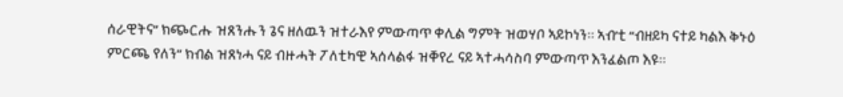ሰራዊትና” ክጭርሑ ዝጸንሑን ጌና ዘለዉን ዝተራእየ ምውጣጥ ቀሊል ግምት ዝወሃቦ ኣይኮነን። ኣብ’ቲ “ብዘይካ ናተይ ካልእ ቅኑዕ ምርጫ የለን” ክብል ዝጸነሓ ናይ ብዙሓት ፖለቲካዊ ኣሰላልፋ ዝቐየረ ናይ ኣተሓሳስባ ምውጣጥ እንፈልጦ እዩ።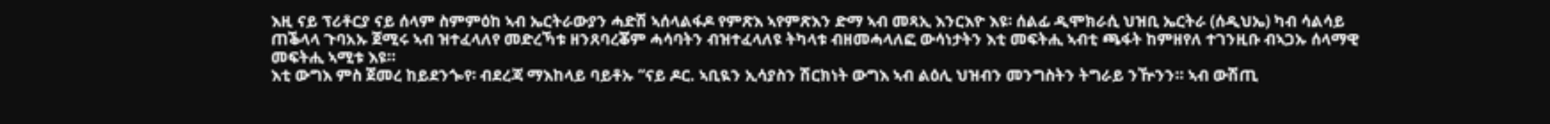እዚ ናይ ፕሪቶርያ ናይ ሰላም ስምምዕከ ኣብ ኤርትራውያን ሓድሽ ኣሰላልፋዶ የምጽእ ኣየምጽእን ድማ ኣብ መጻኢ እንርእዮ እዩ፡ ሰልፊ ዲሞክራሲ ህዝቢ ኤርትራ (ሰዲህኤ) ካብ ሳልሳይ ጠቕላላ ጉባአኡ ጀሚሩ ኣብ ዝተፈላለየ መድረኻቱ ዘንጸባረቖም ሓሳባትን ብዝተፈላለዩ ትካላቱ ብዘመሓላለፎ ውሳነታትን እቲ መፍትሒ ኣብቲ ጫፋት ከምዘየለ ተገንዚቡ ብኣጋኡ ሰላማዊ መፍትሒ ኣሚቱ እዩ።
እቲ ውግእ ምስ ጀመረ ከይደንጐየ፡ ብደረጃ ማእከላይ ባይቶኡ “ናይ ዶር. ኣቢዪን ኢሳያስን ሽርክነት ውግእ ኣብ ልዕሊ ህዝብን መንግስትን ትግራይ ንዅንን። ኣብ ውሽጢ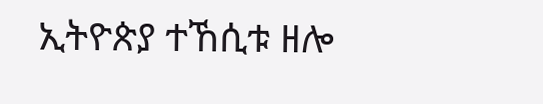ኢትዮጵያ ተኸሲቱ ዘሎ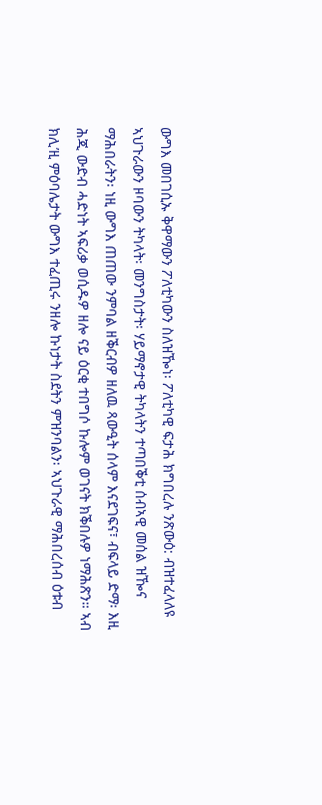ውግእ መበገሲኡ ቅዋማውን ፖለቲካውን ስለዝዀነ፡ ፖለቲካዊ ፍታሕ ክግበረሉ ንጽውዕ: ብዝተፈላለዩ ኣህጉራውን ዞባውን ትካላት፡ መንግስታት፡ ሃይማኖታዊ ትካላትን ተጣበቕቲ ሰብኣዊ መሰል ዝዀና ማሕበራትን፡ ነዚ ውግእ ጠጠው ንምባል ዘቕርብዎ ዘለዉ ጻውዒት ሰላም እናደገፍና፣ ብፍላይ ድማ፡ እዚ ሕጂ ውድብ ሓድነት ኣፍሪቃ ወሲዱዎ ዘሎ ናይ ዕርቂ ተበግሶ ኩሎም ወገናት ክቕበሉዎ ነማሕጽን። ኣብ ክሊ’ዚ ምዕባሌታት ውግእ ተፈጢሩ ንዘሎ ኩነታት ስደትን ምዝንባልን፡ ኣህጉራዊ ማሕበረሰብ ዕቱብ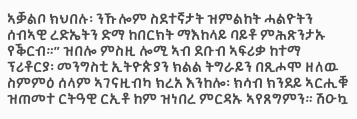ኣቓልቦ ክህበሉ፡ ንኹሎም ስደተኛታት ዝምልከት ሓልዮትን ሰብኣዊ ረድኤትን ድማ ከበርክት ማእከላይ ባይቶ ምሕጽንታኡ የቕርብ።” ዝበሎ ምስዚ ሎሚ ኣብ ደቡብ ኣፍሪቃ ከተማ ፕሪቶርያ፡ መንግስቲ ኢትዮጵያን ክልል ትግራይን በጺሖሞ ዘለዉ ስምምዕ ሰላም ኣገናዚብካ ክረአ እንከሎ፡ ክሳብ ክንደይ ኣርሒቑ ዝጠመተ ርትዓዊ ርኢቶ ከም ዝነበረ ምርዳኡ ኣየጸግምን። ሽዑኳ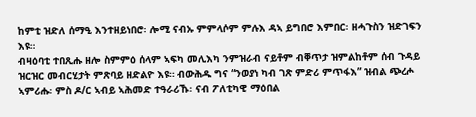ከምቲ ዝድለ ሰማዒ እንተዘይነበሮ፡ ሎሚ ናብኡ ምምላሶም ምሉእ ዳኣ ይግበሮ እምበር፡ ዘሓጉስን ዝድገፍን እዩ።
ብዛዕባቲ ተበጺሑ ዘሎ ስምምዕ ሰላም ኣፍካ መሊእካ ንምዝራብ ናይቶም ብቐጥታ ዝምልከቶም ሰብ ጉዳይ ዝርዝር መብርሂታት ምጽባይ ዘድልዮ እዩ። ብውሕዱ ግና “ንወያነ ካብ ገጽ ምድሪ ምጥፋእ” ዝብል ጭረሖ ኣምሪሑ፡ ምስ ዶ/ር ኣብይ ኣሕመድ ተዓራሪኹ፡ ናብ ፖለቲካዊ ማዕበል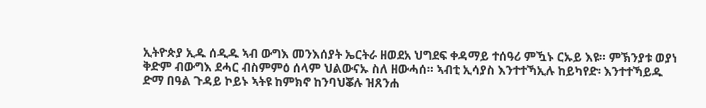ኢትዮጵያ ኢዱ ሰዲዱ ኣብ ውግእ መንእሰያት ኤርትራ ዘወደአ ህግደፍ ቀዳማይ ተሰዓሪ ምዃኑ ርኡይ እዩ። ምኽንያቱ ወያነ ቅድም ብውግእ ደሓር ብስምምዕ ሰላም ህልውናኡ ስለ ዘውሓሰ። ኣብቲ ኢሳያስ እንተተኻኢሉ ከይካየድ፡ እንተተኻይዱ ድማ በዓል ጉዳይ ኮይኑ ኣትዩ ከምክኖ ከንባህቖሉ ዝጸንሐ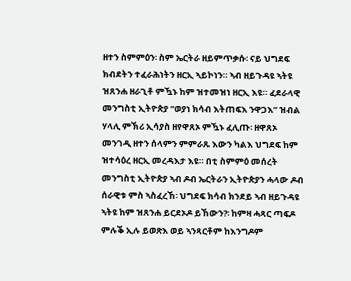ዘተን ስምምዕን፡ ስም ኤርትራ ዘይምጥቃሱ፡ ናይ ህግደፍ ክብደትን ተፈራሕነትን ዘርኢ ኣይኮነን። ኣብ ዘይጉዳዩ ኣትዩ ዝጸንሐ ዘራጊቶ ምዃኑ ከም ዝተመዝነ ዘርኢ እዩ። ፈደራላዊ መንግስቲ ኢትዮጵያ “ወያነ ክሳብ እትጠፍእ ንዋጋእ” ዝብል ሃላሊ ምኽሪ ኢሳያስ ዘየዋጸኦ ምዃኑ ፈሊጡ፡ ዘዋጸኦ መንገዲ ዘተን ሰላምን ምምራጹ እውን ካልእ ህግደፍ ከም ዝተሳዕረ ዘርኢ መረዳእታ እዩ። በቲ ስምምዕ መሰረት መንግስቲ ኢትዮጵያ ኣብ ዶብ ኤርትራን ኢትዮጵያን ሓላው ዶብ ሰራዊቱ ምስ ኣስፈረኸ፡ ህግደፍ ክሳብ ክንደይ ኣብ ዘይጉዳዩ ኣትዩ ከም ዝጸንሐ ይርደኦዶ ይኸውን?፡ ከምዛ ሓጻር ጣፍዶ ምሉቕ ኢሉ ይወጽእ ወይ ኣንጻርቶም ከእንግዶም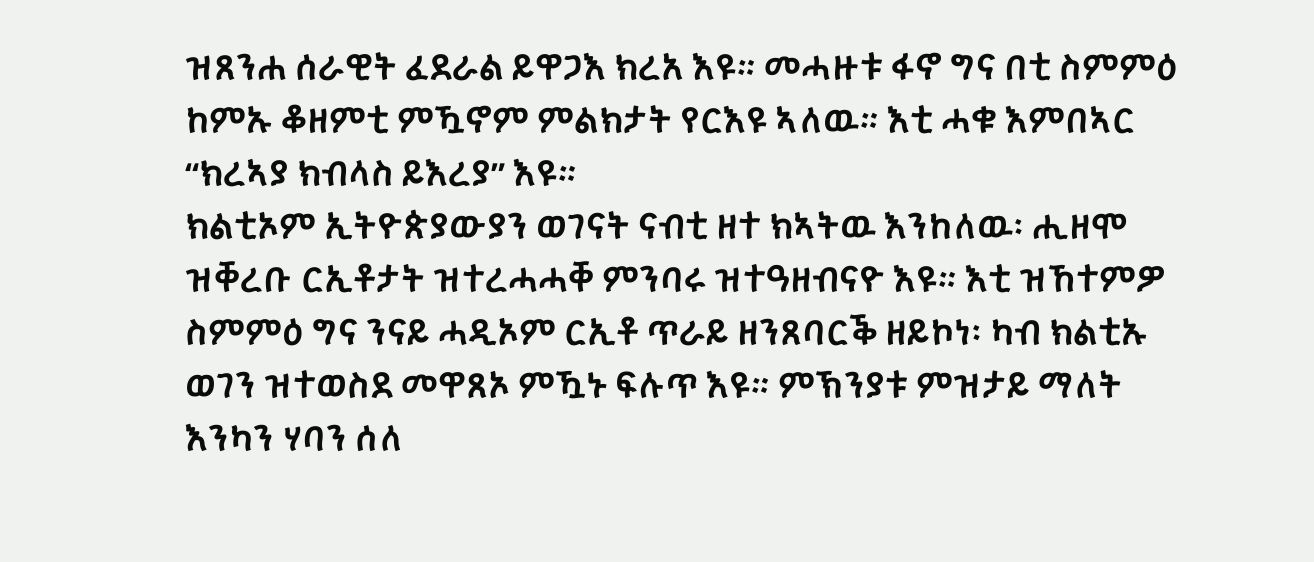ዝጸንሐ ሰራዊት ፈደራል ይዋጋእ ክረአ እዩ። መሓዙቱ ፋኖ ግና በቲ ስምምዕ ከምኡ ቆዘምቲ ምዃኖም ምልክታት የርእዩ ኣለዉ። እቲ ሓቁ እምበኣር “ክረኣያ ክብላስ ይእረያ” እዩ።
ክልቲኦም ኢትዮጵያውያን ወገናት ናብቲ ዘተ ክኣትዉ እንከለዉ፡ ሒዘሞ ዝቐረቡ ርኢቶታት ዝተረሓሓቐ ምንባሩ ዝተዓዘብናዮ እዩ። እቲ ዝኸተምዎ ስምምዕ ግና ንናይ ሓዲኦም ርኢቶ ጥራይ ዘንጸባርቕ ዘይኮነ፡ ካብ ክልቲኡ ወገን ዝተወስደ መዋጸኦ ምዃኑ ፍሉጥ እዩ። ምኽንያቱ ምዝታይ ማለት እንካን ሃባን ሰለ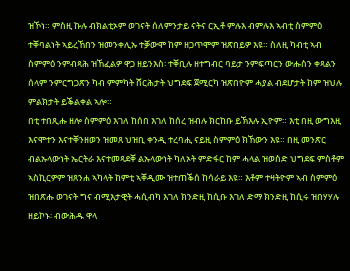ዝኾነ። ምስዚ ኩሉ ብክልቲኦም ወገናት ሰለምንታይ ናትና ርኢቶ ምሉእ ብምሉእ ኣብቲ ስምምዕ ተቐባልነት ኣይረኸበን ዝመንቀሊኡ ተቓውሞ ከም ዘጋጥሞም ዝጽበይዎ እዩ። ስለዚ ካብቲ ኣብ ስምምዕ ንምብጻሕ ዝኸፈልዎ ዋጋ ዘይንእስ፡ ተቐቢሉ ዘተግብር ባይታ ንምፍጣርን ውሑስን ቀጻልን ሰላም ንምርግጋጽን ካብ ምምካት ሸርሕታት ህግደፍ ጀሚርካ ዝጽበዮም ሓያል ብደሆታት ከም ዝህሉ ምልክታት ይቕልቀል ኣሎ።
በቲ ተበጺሑ ዘሎ ስምምዕ እገለ ከሰበ እገለ ከሰረ ዝብሉ ክርከቡ ይኽእሉ ኢዮም። እቲ በዚ ውግእዚ እናሞተን እናተቐንዘወን ዝመጸ ህዝቢ ቀንዲ ተረባሒ ናይዚ ስምምዕ ክኸውን እዩ። በዚ መንጽር ብልኡላውነት ኤርትራ እናተመጻደቐ ልኡላውነት ካለኦት ምድፋር ከም ሓላል ዝወስድ ህግደፍ ምስቶም ኣስኪርዎም ዝጸንሐ ኣካላት ከምቲ ኣቐዲሙ ዝተጠቕሰ ከሳራይ እዩ። እቶም ተዛትዮም ኣብ ስምምዕ ዝበጽሑ ወገናት ግና ብሚእታዊት ሓሲብካ እገለ ክንድዚ ከሲቡ እገለ ድማ ክንድዚ ከሲሩ ዝበሃሃሉ ዘይኮኑ፡ ብውሕዱ ዋላ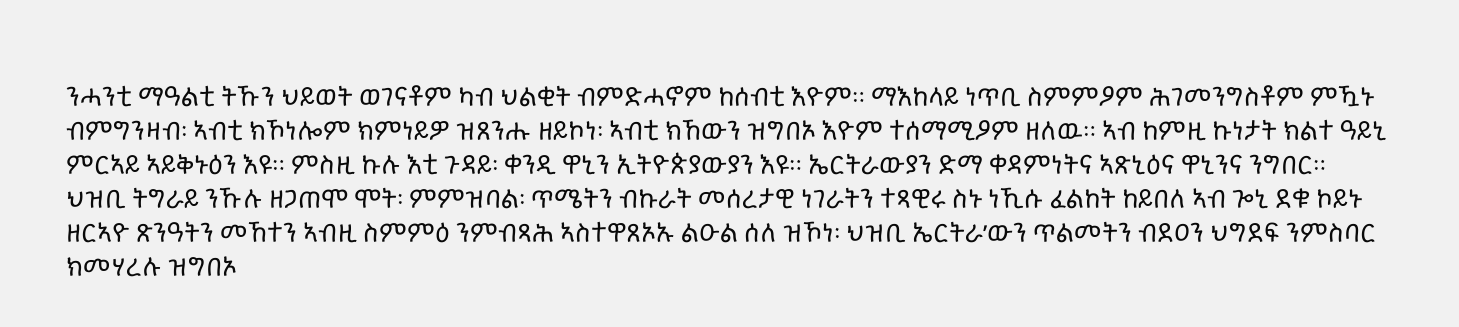ንሓንቲ ማዓልቲ ትኹን ህይወት ወገናቶም ካብ ህልቂት ብምድሓኖም ከሰብቲ እዮም። ማእከላይ ነጥቢ ስምምዖም ሕገመንግስቶም ምዃኑ ብምግንዛብ፡ ኣብቲ ክኾነሎም ክምነይዎ ዝጸንሑ ዘይኮነ፡ ኣብቲ ክኸውን ዝግበኦ እዮም ተሰማሚዖም ዘለዉ። ኣብ ከምዚ ኩነታት ክልተ ዓይኒ ምርኣይ ኣይቅኑዕን እዩ። ምስዚ ኩሉ እቲ ጉዳይ፡ ቀንዲ ዋኒን ኢትዮጵያውያን እዩ። ኤርትራውያን ድማ ቀዳምነትና ኣጽኒዕና ዋኒንና ንግበር።
ህዝቢ ትግራይ ንኹሉ ዘጋጠሞ ሞት፡ ምምዝባል፡ ጥሜትን ብኩራት መሰረታዊ ነገራትን ተጻዊሩ ስኑ ነኺሱ ፈልከት ከይበለ ኣብ ጐኒ ደቁ ኮይኑ ዘርኣዮ ጽንዓትን መኸተን ኣብዚ ስምምዕ ንምብጻሕ ኣስተዋጸኦኡ ልዑል ሰለ ዝኾነ፡ ህዝቢ ኤርትራ’ውን ጥልመትን ብደዐን ህግደፍ ንምስባር ክመሃረሉ ዝግበኦ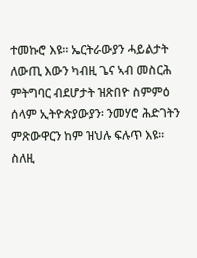ተመኩሮ እዩ። ኤርትራውያን ሓይልታት ለውጢ እውን ካብዚ ጌና ኣብ መስርሕ ምትግባር ብደሆታት ዝጽበዮ ስምምዕ ሰላም ኢትዮጵያውያን፡ ንመሃሮ ሕድገትን ምጽውዋርን ከም ዝህሉ ፍሉጥ እዩ። ስለዚ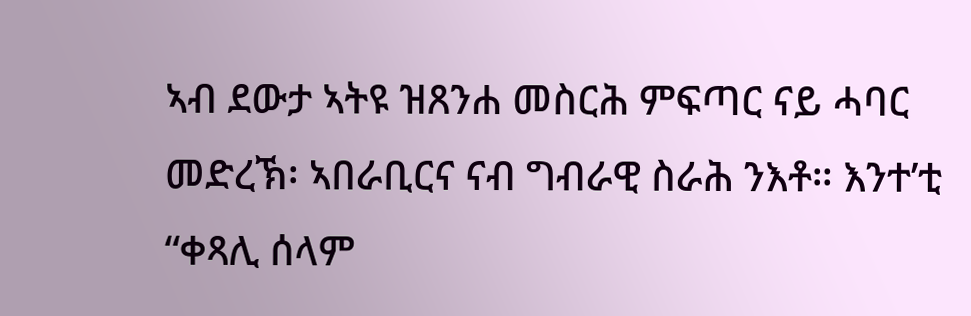ኣብ ደውታ ኣትዩ ዝጸንሐ መስርሕ ምፍጣር ናይ ሓባር መድረኽ፡ ኣበራቢርና ናብ ግብራዊ ስራሕ ንእቶ። እንተ’ቲ “ቀጻሊ ሰላም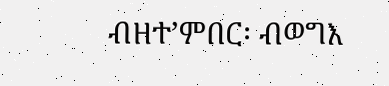ብዘተ’ምበር፡ ብወግእ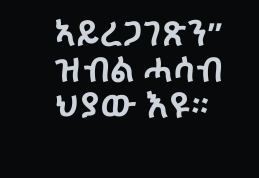ኣይረጋገጽን” ዝብል ሓሳብ ህያው እዩ።